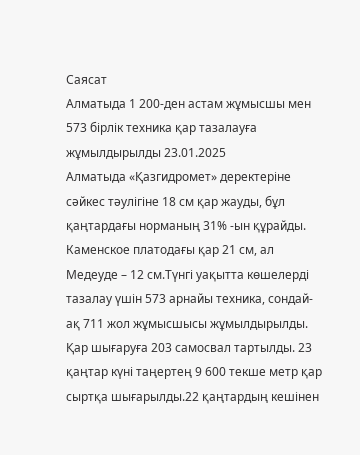Саясат
Алматыда 1 200-ден астам жұмысшы мен 573 бірлік техника қар тазалауға жұмылдырылды 23.01.2025
Алматыда «Қазгидромет» деректеріне сәйкес тәулігіне 18 см қар жауды, бұл қаңтардағы норманың 31% -ын құрайды. Каменское платодағы қар 21 см, ал Медеуде – 12 см.Түнгі уақытта көшелерді тазалау үшін 573 арнайы техника, сондай-ақ 711 жол жұмысшысы жұмылдырылды. Қар шығаруға 203 самосвал тартылды. 23 қаңтар күні таңертең 9 600 текше метр қар сыртқа шығарылды.22 қаңтардың кешінен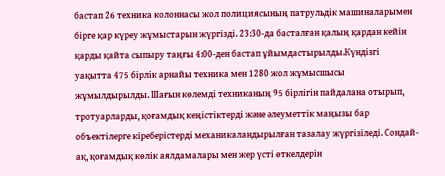бастап 26 техника колоннасы жол полициясының патрульдік машиналарымен бірге қар күреу жұмыстарын жүргізді. 23:30-да басталған қалың қардан кейін қарды қайта сыпыру таңғы 4:00-ден бастап ұйымдастырылды.Күндізгі уақытта 475 бірлік арнайы техника мен 1280 жол жұмысшысы жұмылдырылды. Шағын көлемді техниканың 95 бірлігін пайдалана отырып, тротуарларды, қоғамдық кеңістіктерді және әлеуметтік маңызы бар объектілерге кіреберістерді механикаландырылған тазалау жүргізіледі. Сондай-ақ, қоғамдық көлік аялдамалары мен жер үсті өткелдерін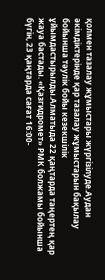қолмен тазалау жұмыстары жүргізілуде.Аудан әкімдіктерінде қар тазалау жұмыстарын бақылау бойынша тәулік бойы кезекшілік ұйымдастырылды.Алматыда 22 қаңтарда таңертең қар жауа бастады. «Қазгидромет» РМК болжамы бойынша бүгін, 23 қаңтарда сағат 16:00-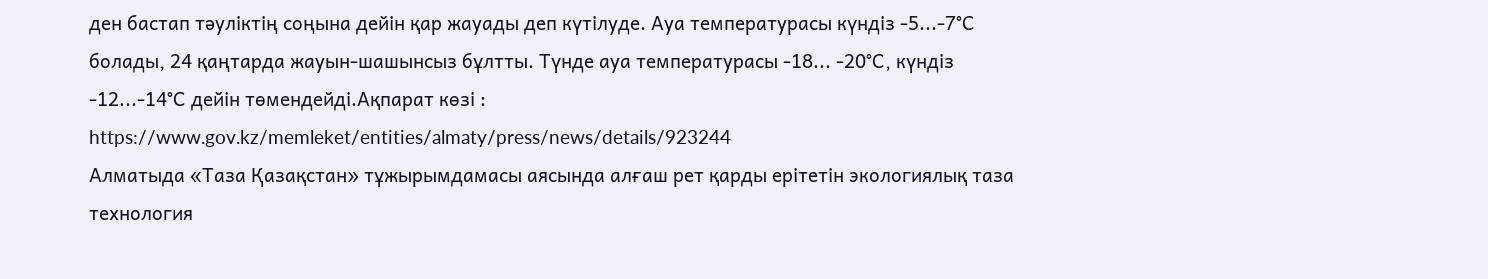ден бастап тәуліктің соңына дейін қар жауады деп күтілуде. Ауа температурасы күндіз -5...-7°С болады, 24 қаңтарда жауын-шашынсыз бұлтты. Түнде ауа температурасы -18... -20°С, күндіз -12...-14°С дейін төмендейді.Ақпарат көзі : https://www.gov.kz/memleket/entities/almaty/press/news/details/923244
Алматыда «Таза Қазақстан» тұжырымдамасы аясында алғаш рет қарды ерітетін экологиялық таза технология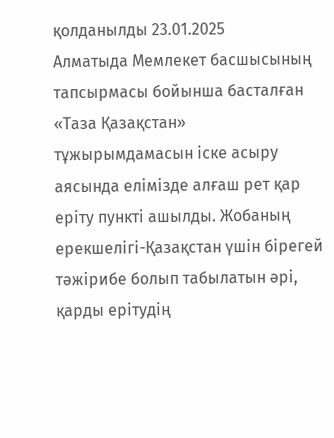қолданылды 23.01.2025
Алматыда Мемлекет басшысының тапсырмасы бойынша басталған «Таза Қазақстан» тұжырымдамасын іске асыру аясында елімізде алғаш рет қар еріту пункті ашылды. Жобаның ерекшелігі-Қазақстан үшін бірегей тәжірибе болып табылатын әрі, қарды ерітудің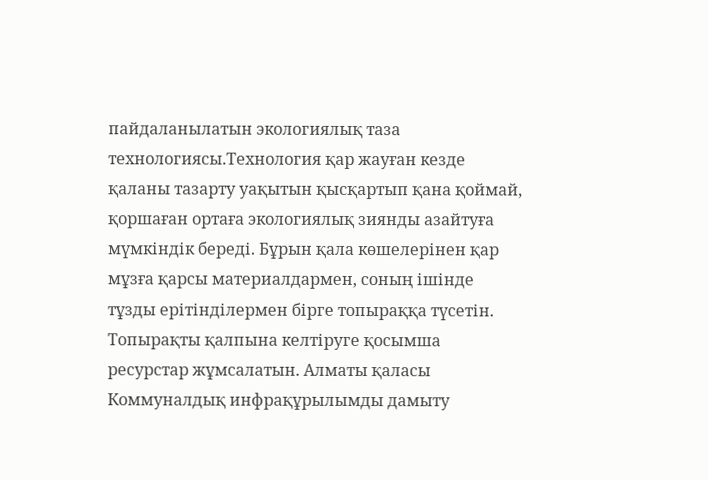пайдаланылатын экологиялық таза технологиясы.Технология қар жауған кезде қаланы тазарту уақытын қысқартып қана қоймай, қоршаған ортаға экологиялық зиянды азайтуға мүмкіндік береді. Бұрын қала көшелерінен қар мұзға қарсы материалдармен, соның ішінде тұзды ерітінділермен бірге топыраққа түсетін. Топырақты қалпына келтіруге қосымша ресурстар жұмсалатын. Алматы қаласы Коммуналдық инфрақұрылымды дамыту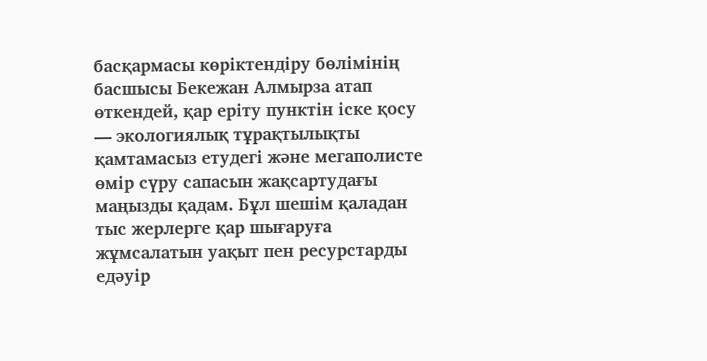басқармасы көріктендіру бөлімінің басшысы Бекежан Алмырза атап өткендей, қар еріту пунктін іске қосу — экологиялық тұрақтылықты қамтамасыз етудегі және мегаполисте өмір сүру сапасын жақсартудағы маңызды қадам. Бұл шешім қаладан тыс жерлерге қар шығаруға жұмсалатын уақыт пен ресурстарды едәуір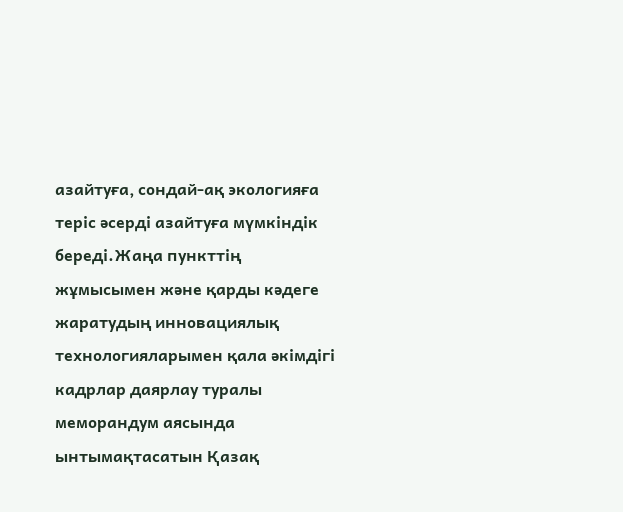азайтуға, сондай-ақ экологияға теріс әсерді азайтуға мүмкіндік береді.Жаңа пункттің жұмысымен және қарды кәдеге жаратудың инновациялық технологияларымен қала әкімдігі кадрлар даярлау туралы меморандум аясында ынтымақтасатын Қазақ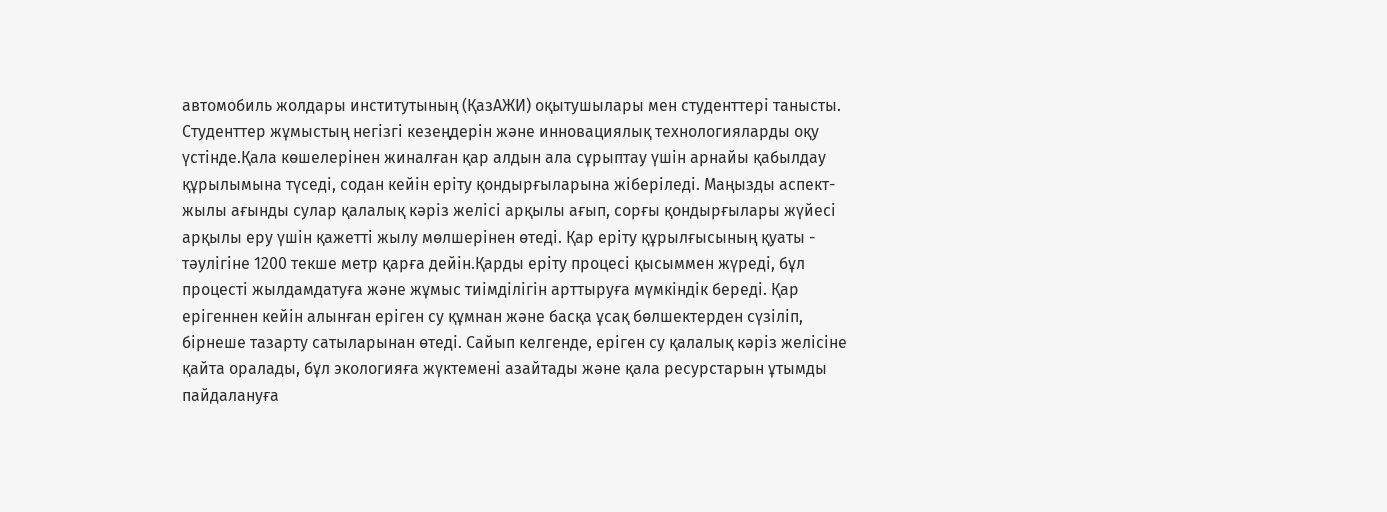автомобиль жолдары институтының (ҚазАЖИ) оқытушылары мен студенттері танысты. Студенттер жұмыстың негізгі кезеңдерін және инновациялық технологияларды оқу үстінде.Қала көшелерінен жиналған қар алдын ала сұрыптау үшін арнайы қабылдау құрылымына түседі, содан кейін еріту қондырғыларына жіберіледі. Маңызды аспект-жылы ағынды сулар қалалық кәріз желісі арқылы ағып, сорғы қондырғылары жүйесі арқылы еру үшін қажетті жылу мөлшерінен өтеді. Қар еріту құрылғысының қуаты - тәулігіне 1200 текше метр қарға дейін.Қарды еріту процесі қысыммен жүреді, бұл процесті жылдамдатуға және жұмыс тиімділігін арттыруға мүмкіндік береді. Қар ерігеннен кейін алынған еріген су құмнан және басқа ұсақ бөлшектерден сүзіліп, бірнеше тазарту сатыларынан өтеді. Сайып келгенде, еріген су қалалық кәріз желісіне қайта оралады, бұл экологияға жүктемені азайтады және қала ресурстарын ұтымды пайдалануға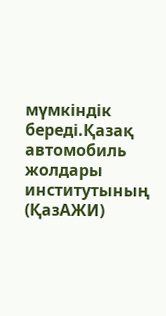мүмкіндік береді.Қазақ автомобиль жолдары институтының (ҚазАЖИ)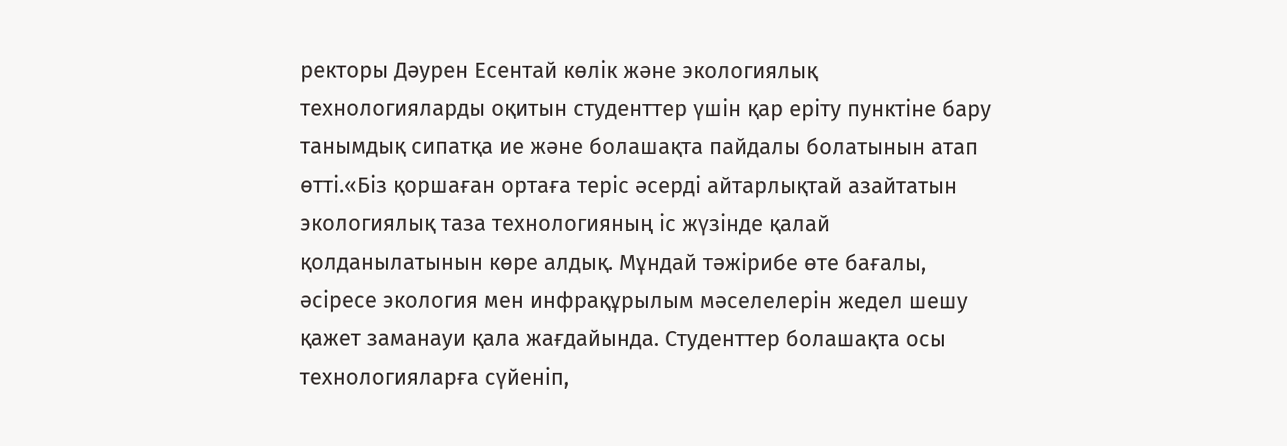ректоры Дәурен Есентай көлік және экологиялық технологияларды оқитын студенттер үшін қар еріту пунктіне бару танымдық сипатқа ие және болашақта пайдалы болатынын атап өтті.«Біз қоршаған ортаға теріс әсерді айтарлықтай азайтатын экологиялық таза технологияның іс жүзінде қалай қолданылатынын көре алдық. Мұндай тәжірибе өте бағалы, әсіресе экология мен инфрақұрылым мәселелерін жедел шешу қажет заманауи қала жағдайында. Студенттер болашақта осы технологияларға сүйеніп,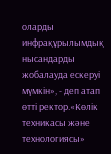оларды инфрақұрылымдық нысандарды жобалауда ескеруі мүмкін», - деп атап өтті ректор.«Көлік техникасы және технологиясы»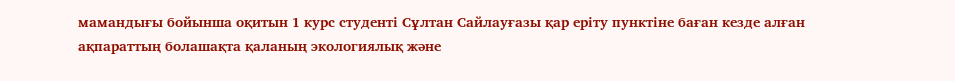мамандығы бойынша оқитын 1 курс студенті Сұлтан Сайлауғазы қар еріту пунктіне баған кезде алған ақпараттың болашақта қаланың экологиялық және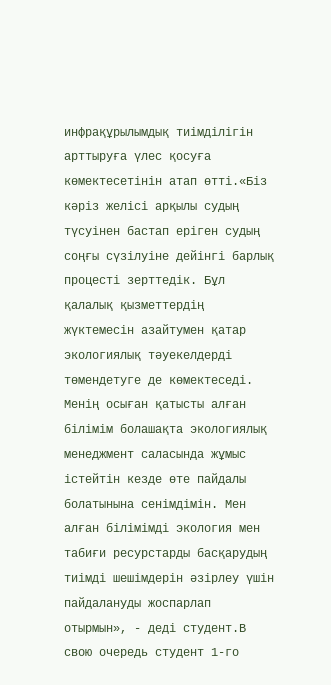инфрақұрылымдық тиімділігін арттыруға үлес қосуға көмектесетінін атап өтті.«Біз кәріз желісі арқылы судың түсуінен бастап еріген судың соңғы сүзілуіне дейінгі барлық процесті зерттедік. Бұл қалалық қызметтердің жүктемесін азайтумен қатар экологиялық тәуекелдерді төмендетуге де көмектеседі. Менің осыған қатысты алған білімім болашақта экологиялық менеджмент саласында жұмыс істейтін кезде өте пайдалы болатынына сенімдімін. Мен алған білімімді экология мен табиғи ресурстарды басқарудың тиімді шешімдерін әзірлеу үшін пайдалануды жоспарлап отырмын», - деді студент.В свою очередь студент 1-го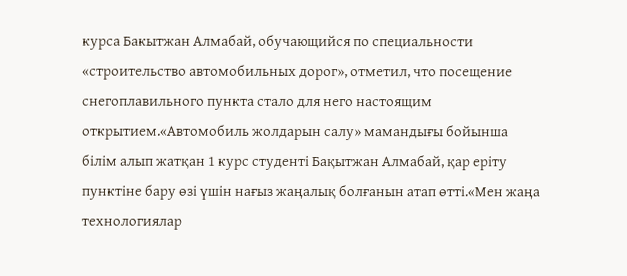курса Бакытжан Алмабай, обучающийся по специальности «строительство автомобильных дорог», отметил, что посещение снегоплавильного пункта стало для него настоящим открытием.«Автомобиль жолдарын салу» мамандығы бойынша білім алып жатқан 1 курс студенті Бақытжан Алмабай, қар еріту пунктіне бару өзі үшін нағыз жаңалық болғанын атап өтті.«Мен жаңа технологиялар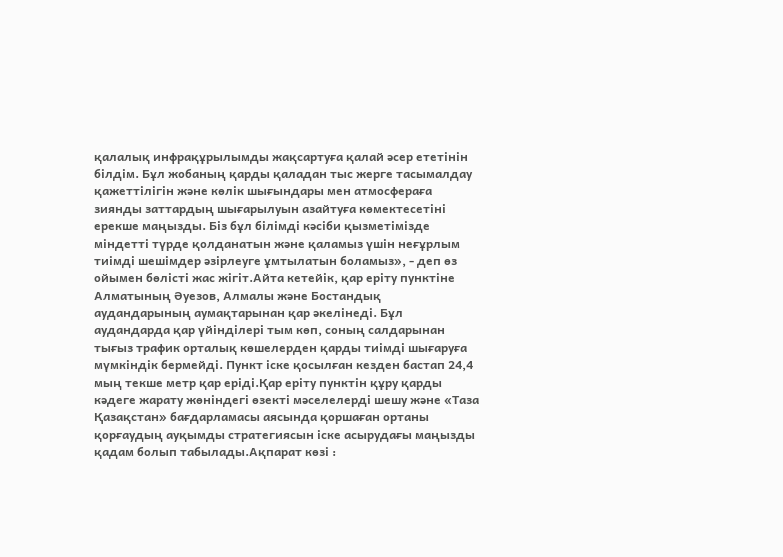қалалық инфрақұрылымды жақсартуға қалай әсер ететінін білдім. Бұл жобаның қарды қаладан тыс жерге тасымалдау қажеттілігін және көлік шығындары мен атмосфераға зиянды заттардың шығарылуын азайтуға көмектесетіні ерекше маңызды. Біз бұл білімді кәсіби қызметімізде міндетті түрде қолданатын және қаламыз үшін неғұрлым тиімді шешімдер әзірлеуге ұмтылатын боламыз», - деп өз ойымен бөлісті жас жігіт.Айта кетейік, қар еріту пунктіне Алматының Әуезов, Алмалы және Бостандық аудандарының аумақтарынан қар әкелінеді. Бұл аудандарда қар үйінділері тым көп, соның салдарынан тығыз трафик орталық көшелерден қарды тиімді шығаруға мүмкіндік бермейді. Пункт іске қосылған кезден бастап 24,4 мың текше метр қар еріді.Қар еріту пунктін құру қарды кәдеге жарату жөніндегі өзекті мәселелерді шешу және «Таза Қазақстан» бағдарламасы аясында қоршаған ортаны қорғаудың ауқымды стратегиясын іске асырудағы маңызды қадам болып табылады.Ақпарат көзі :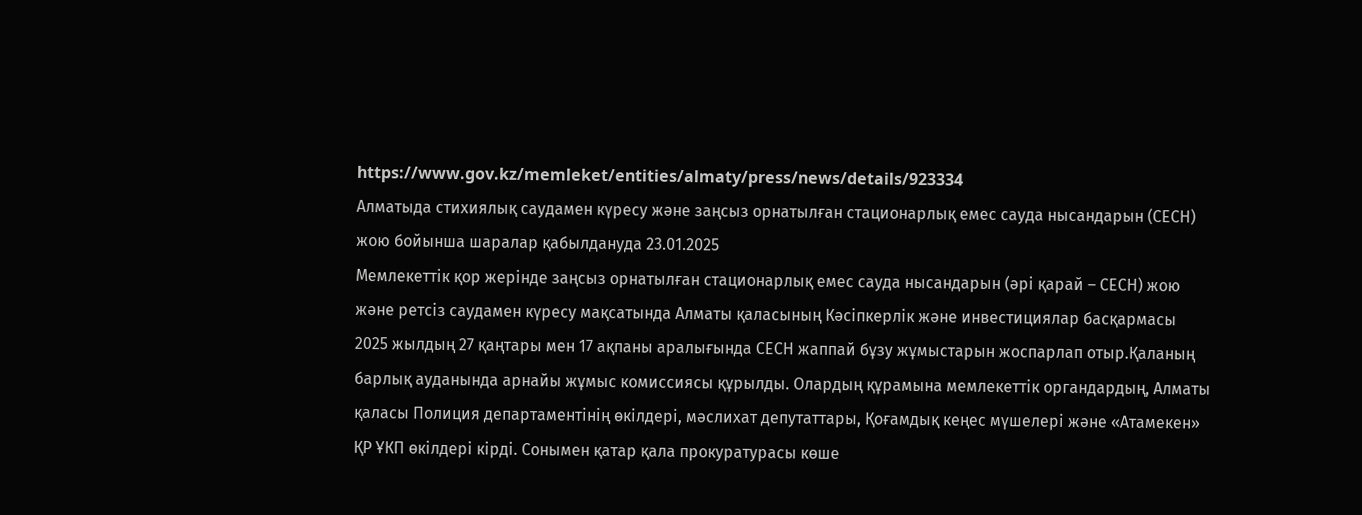https://www.gov.kz/memleket/entities/almaty/press/news/details/923334
Алматыда стихиялық саудамен күресу және заңсыз орнатылған стационарлық емес сауда нысандарын (СЕСН) жою бойынша шаралар қабылдануда 23.01.2025
Мемлекеттік қор жерінде заңсыз орнатылған стационарлық емес сауда нысандарын (әрі қарай – СЕСН) жою және ретсіз саудамен күресу мақсатында Алматы қаласының Кәсіпкерлік және инвестициялар басқармасы 2025 жылдың 27 қаңтары мен 17 ақпаны аралығында СЕСН жаппай бұзу жұмыстарын жоспарлап отыр.Қаланың барлық ауданында арнайы жұмыс комиссиясы құрылды. Олардың құрамына мемлекеттік органдардың, Алматы қаласы Полиция департаментінің өкілдері, мәслихат депутаттары, Қоғамдық кеңес мүшелері және «Атамекен» ҚР ҰКП өкілдері кірді. Сонымен қатар қала прокуратурасы көше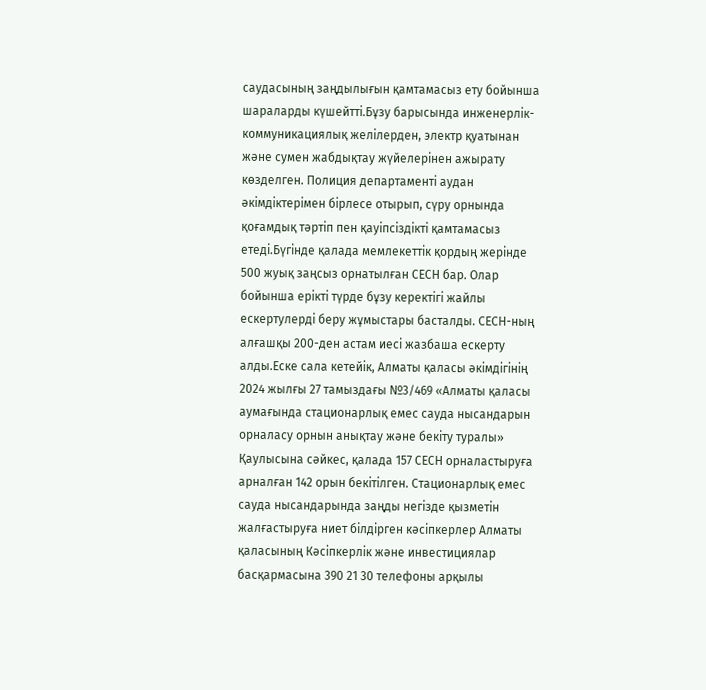саудасының заңдылығын қамтамасыз ету бойынша шараларды күшейтті.Бұзу барысында инженерлік-коммуникациялық желілерден, электр қуатынан және сумен жабдықтау жүйелерінен ажырату көзделген. Полиция департаменті аудан әкімдіктерімен бірлесе отырып, сүру орнында қоғамдық тәртіп пен қауіпсіздікті қамтамасыз етеді.Бүгінде қалада мемлекеттік қордың жерінде 500 жуық заңсыз орнатылған СЕСН бар. Олар бойынша ерікті түрде бұзу керектігі жайлы ескертулерді беру жұмыстары басталды. СЕСН-ның алғашқы 200-ден астам иесі жазбаша ескерту алды.Еске сала кетейік, Алматы қаласы әкімдігінің 2024 жылғы 27 тамыздағы №3/469 «Алматы қаласы аумағында стационарлық емес сауда нысандарын орналасу орнын анықтау және бекіту туралы» Қаулысына сәйкес, қалада 157 СЕСН орналастыруға арналған 142 орын бекітілген. Стационарлық емес сауда нысандарында заңды негізде қызметін жалғастыруға ниет білдірген кәсіпкерлер Алматы қаласының Кәсіпкерлік және инвестициялар басқармасына 390 21 30 телефоны арқылы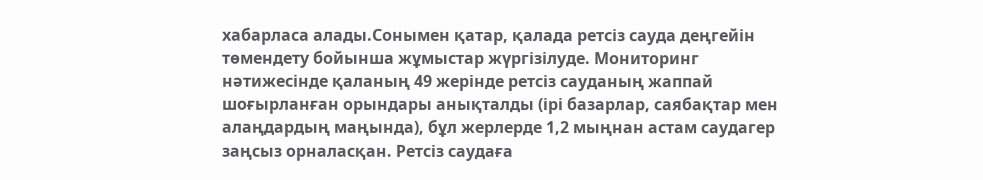хабарласа алады.Сонымен қатар, қалада ретсіз сауда деңгейін төмендету бойынша жұмыстар жүргізілуде. Мониторинг нәтижесінде қаланың 49 жерінде ретсіз сауданың жаппай шоғырланған орындары анықталды (ірі базарлар, саябақтар мен алаңдардың маңында), бұл жерлерде 1,2 мыңнан астам саудагер заңсыз орналасқан. Ретсіз саудаға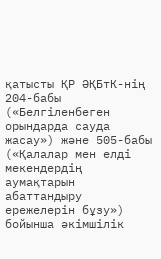қатысты ҚР ӘҚБтК-нің 204-бабы («Белгіленбеген орындарда сауда жасау») және 505-бабы («Қалалар мен елді мекендердің аумақтарын абаттандыру ережелерін бұзу») бойынша әкімшілік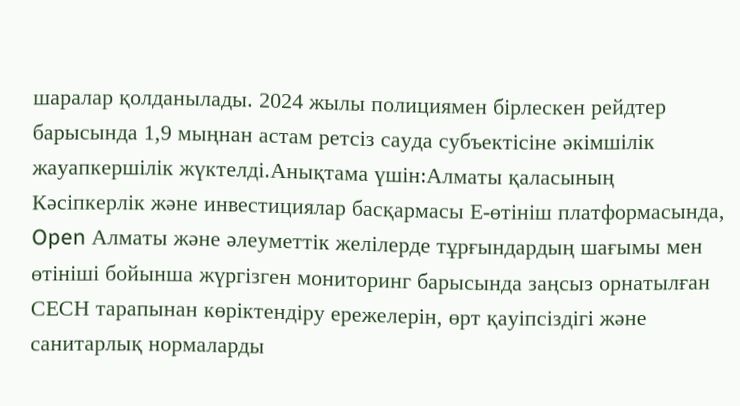шаралар қолданылады. 2024 жылы полициямен бірлескен рейдтер барысында 1,9 мыңнан астам ретсіз сауда субъектісіне әкімшілік жауапкершілік жүктелді.Анықтама үшін:Алматы қаласының Кәсіпкерлік және инвестициялар басқармасы Е-өтініш платформасында, Open Алматы және әлеуметтік желілерде тұрғындардың шағымы мен өтініші бойынша жүргізген мониторинг барысында заңсыз орнатылған СЕСН тарапынан көріктендіру ережелерін, өрт қауіпсіздігі және санитарлық нормаларды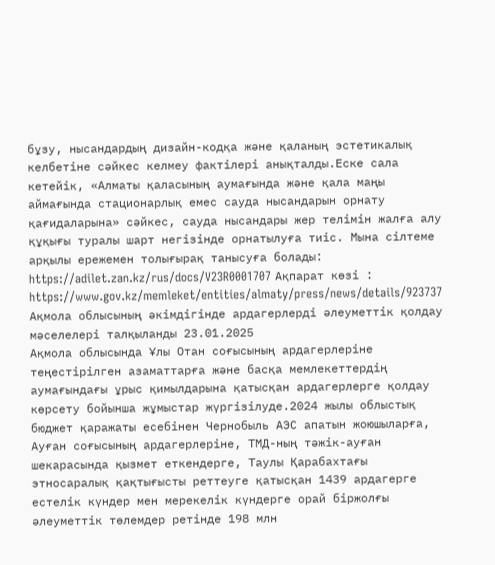бұзу, нысандардың дизайн-кодқа және қаланың эстетикалық келбетіне сәйкес келмеу фактілері анықталды.Еске сала кетейік, «Алматы қаласының аумағында және қала маңы аймағында стационарлық емес сауда нысандарын орнату қағидаларына» сәйкес, сауда нысандары жер телімін жалға алу құқығы туралы шарт негізінде орнатылуға тиіс. Мына сілтеме арқылы ережемен толығырақ танысуға болады: https://adilet.zan.kz/rus/docs/V23R0001707 Ақпарат көзі : https://www.gov.kz/memleket/entities/almaty/press/news/details/923737
Ақмола облысының әкімдігінде ардагерлерді әлеуметтік қолдау мәселелері талқыланды 23.01.2025
Ақмола облысында Ұлы Отан соғысының ардагерлеріне теңестірілген азаматтарға және басқа мемлекеттердің аумағындағы ұрыс қимылдарына қатысқан ардагерлерге қолдау көрсету бойынша жұмыстар жүргізілуде.2024 жылы облыстық бюджет қаражаты есебінен Чернобыль АЭС апатын жоюшыларға, Ауған соғысының ардагерлеріне, ТМД-ның тәжік-ауған шекарасында қызмет еткендерге, Таулы Қарабахтағы этносаралық қақтығысты реттеуге қатысқан 1439 ардагерге естелік күндер мен мерекелік күндерге орай біржолғы әлеуметтік төлемдер ретінде 198 млн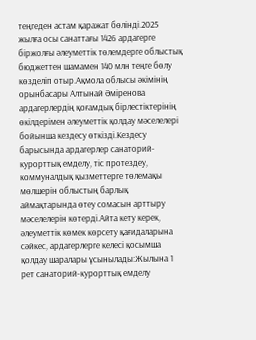теңгеден астам қаражат бөлінді.2025 жылға осы санаттағы 1426 ардагерге біржолғы әлеуметтік төлемдерге облыстық бюджеттен шамамен 140 млн теңге бөлу көзделіп отыр.Ақмола облысы әкімінің орынбасары Алтынай Әміренова ардагерлердің қоғамдық бірлестіктерінің өкілдерімен әлеуметтік қолдау мәселелері бойынша кездесу өткізді.Кездесу барысында ардагерлер санаторий-курорттық емделу, тіс протездеу, коммуналдық қызметтерге төлемақы мөлшерін облыстың барлық аймақтарында өтеу сомасын арттыру мәселелерін көтерді.Айта кету керек, әлеуметтік көмек көрсету қағидаларына сәйкес, ардагерлерге келесі қосымша қолдау шаралары ұсынылады:Жылына 1 рет санаторий-курорттық емделу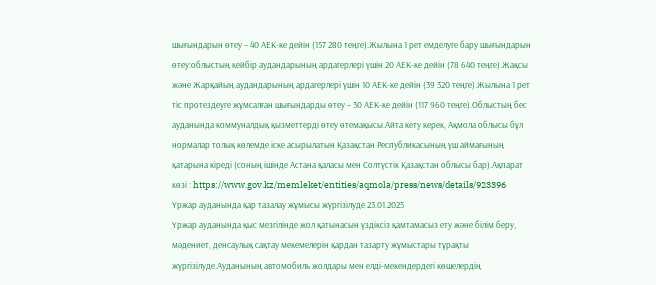шығындарын өтеу – 40 АЕК-ке дейін (157 280 теңге).Жылына 1 рет емделуге бару шығындарын өтеу:облыстың кейбір аудандарының ардагерлері үшін 20 АЕК-ке дейін (78 640 теңге).Жақсы және Жарқайың аудандарының ардагерлері үшін 10 АЕК-ке дейін (39 320 теңге).Жылына 1 рет тіс протездеуге жұмсалған шығындарды өтеу – 30 АЕК-ке дейін (117 960 теңге).Облыстың бес ауданында коммуналдық қызметтерді өтеу өтемақысы.Айта кету керек, Ақмола облысы бұл нормалар толық көлемде іске асырылатын Қазақстан Республикасының үш аймағының қатарына кіреді (соның ішінде Астана қаласы мен Солтүстік Қазақстан облысы бар).Ақпарат көзі : https://www.gov.kz/memleket/entities/aqmola/press/news/details/923396
Үржар ауданында қар тазалау жұмысы жүргізілуде 23.01.2025
Үржар ауданында қыс мезгілінде жол қатынасын үздіксіз қамтамасыз ету және білім беру, мәдениет, денсаулық сақтау мекемелерін қардан тазарту жұмыстары тұрақты жүргізілуде.Ауданының автомобиль жолдары мен елді-мекендердегі көшелердің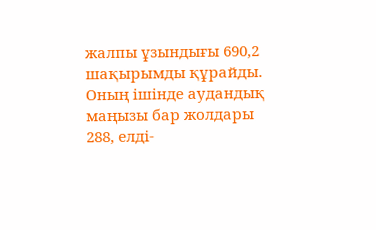жалпы ұзындығы 690,2 шақырымды құрайды. Оның ішінде аудандық маңызы бар жолдары 288, елді-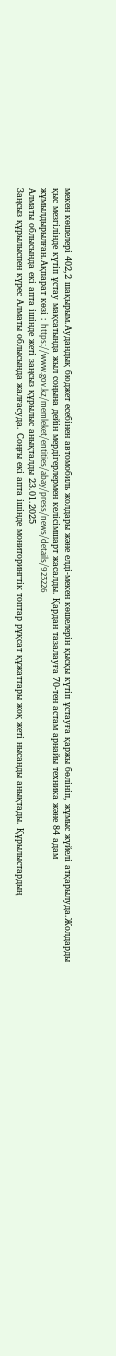мекен көшелері 402,2 шақырым.Аудандық бюджет есебінен автомобиль жолдары және елді-мекен көшелерін қысқы күтіп ұстауға қаржы бөлініп, жұмыс жүйелі атқарылуда.Жолдарды қыс мезгілінде күтіп ұстау мақсатында жыл соңына дейін мердігерлермен келісімшарт жасалды. Қардан тазалауға 70-тен астам арнайы техника және 84 адам жұмылдырылған.Ақпарат көзі : https://www.gov.kz/memleket/entities/abay/press/news/details/923226
Алматы облысында екі апта ішінде жеті заңсыз құрылыс анықталды 23.01.2025
Заңсыз құрылыспен күрес Алматы облысында жалғасуда. Соңғы екі апта ішінде мониторингтік топтар рұқсат құжаттары жоқ жеті нысанды анықтады. Құрылыстардың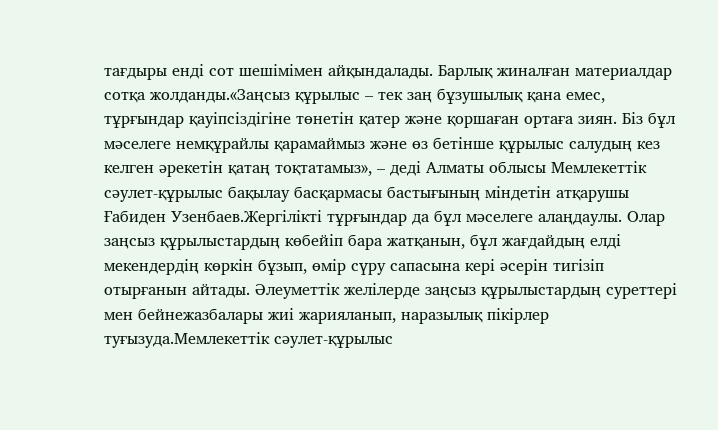тағдыры енді сот шешімімен айқындалады. Барлық жиналған материалдар сотқа жолданды.«Заңсыз құрылыс – тек заң бұзушылық қана емес, тұрғындар қауіпсіздігіне төнетін қатер және қоршаған ортаға зиян. Біз бұл мәселеге немқұрайлы қарамаймыз және өз бетінше құрылыс салудың кез келген әрекетін қатаң тоқтатамыз», – деді Алматы облысы Мемлекеттік сәулет-құрылыс бақылау басқармасы бастығының міндетін атқарушы Ғабиден Узенбаев.Жергілікті тұрғындар да бұл мәселеге алаңдаулы. Олар заңсыз құрылыстардың көбейіп бара жатқанын, бұл жағдайдың елді мекендердің көркін бұзып, өмір сүру сапасына кері әсерін тигізіп отырғанын айтады. Әлеуметтік желілерде заңсыз құрылыстардың суреттері мен бейнежазбалары жиі жарияланып, наразылық пікірлер туғызуда.Мемлекеттік сәулет-құрылыс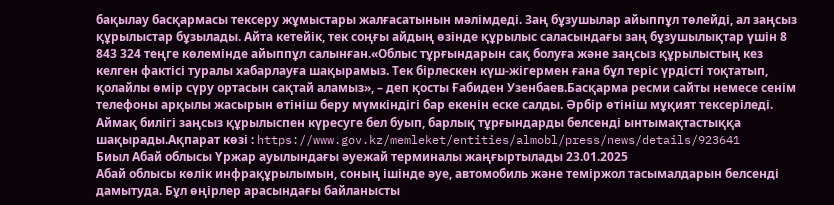бақылау басқармасы тексеру жұмыстары жалғасатынын мәлімдеді. Заң бұзушылар айыппұл төлейді, ал заңсыз құрылыстар бұзылады. Айта кетейік, тек соңғы айдың өзінде құрылыс саласындағы заң бұзушылықтар үшін 8 843 324 теңге көлемінде айыппұл салынған.«Облыс тұрғындарын сақ болуға және заңсыз құрылыстың кез келген фактісі туралы хабарлауға шақырамыз. Тек бірлескен күш-жігермен ғана бұл теріс үрдісті тоқтатып, қолайлы өмір сүру ортасын сақтай аламыз», – деп қосты Ғабиден Узенбаев.Басқарма ресми сайты немесе сенім телефоны арқылы жасырын өтініш беру мүмкіндігі бар екенін еске салды. Әрбір өтініш мұқият тексеріледі. Аймақ билігі заңсыз құрылыспен күресуге бел буып, барлық тұрғындарды белсенді ынтымақтастыққа шақырады.Ақпарат көзі : https://www.gov.kz/memleket/entities/almobl/press/news/details/923641
Биыл Абай облысы Үржар ауылындағы әуежай терминалы жаңғыртылады 23.01.2025
Абай облысы көлік инфрақұрылымын, соның ішінде әуе, автомобиль және теміржол тасымалдарын белсенді дамытуда. Бұл өңірлер арасындағы байланысты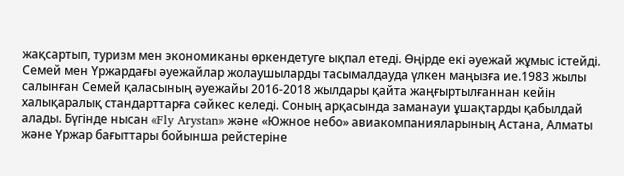жақсартып, туризм мен экономиканы өркендетуге ықпал етеді. Өңірде екі әуежай жұмыс істейді. Семей мен Үржардағы әуежайлар жолаушыларды тасымалдауда үлкен маңызға ие.1983 жылы салынған Семей қаласының әуежайы 2016-2018 жылдары қайта жаңғыртылғаннан кейін халықаралық стандарттарға сәйкес келеді. Соның арқасында заманауи ұшақтарды қабылдай алады. Бүгінде нысан «Fly Arystan» және «Южное небо» авиакомпанияларының Астана, Алматы және Үржар бағыттары бойынша рейстеріне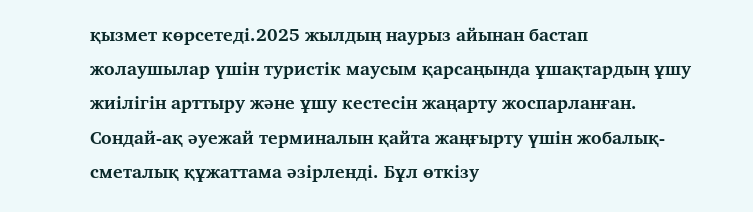қызмет көрсетеді.2025 жылдың наурыз айынан бастап жолаушылар үшін туристік маусым қарсаңында ұшақтардың ұшу жиілігін арттыру және ұшу кестесін жаңарту жоспарланған. Сондай-ақ әуежай терминалын қайта жаңғырту үшін жобалық-сметалық құжаттама әзірленді. Бұл өткізу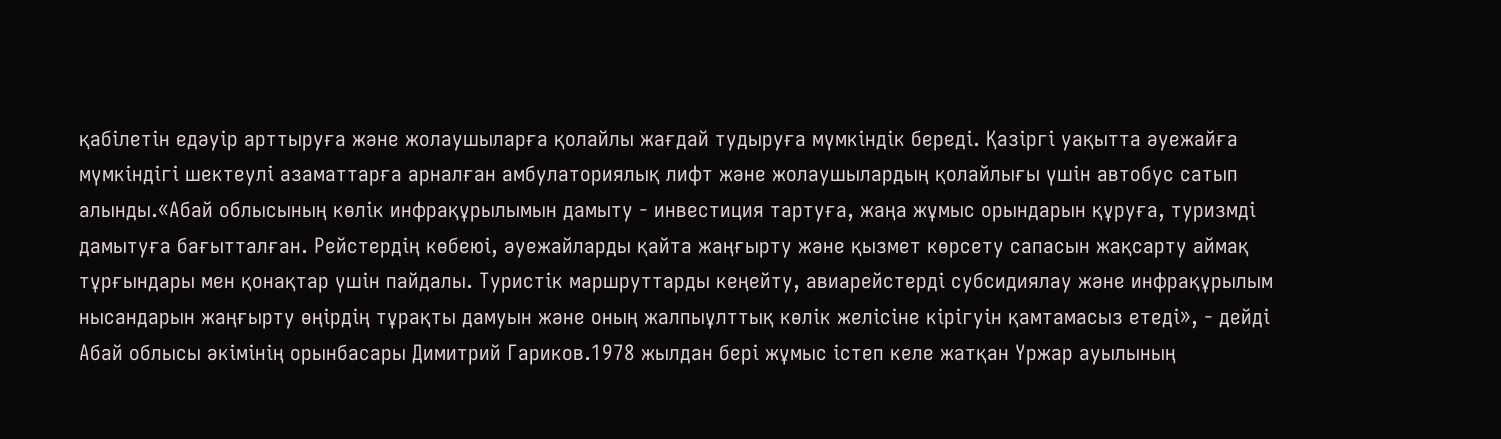қабілетін едәуір арттыруға және жолаушыларға қолайлы жағдай тудыруға мүмкіндік береді. Қазіргі уақытта әуежайға мүмкіндігі шектеулі азаматтарға арналған амбулаториялық лифт және жолаушылардың қолайлығы үшін автобус сатып алынды.«Абай облысының көлік инфрақұрылымын дамыту - инвестиция тартуға, жаңа жұмыс орындарын құруға, туризмді дамытуға бағытталған. Рейстердің көбеюі, әуежайларды қайта жаңғырту және қызмет көрсету сапасын жақсарту аймақ тұрғындары мен қонақтар үшін пайдалы. Туристік маршруттарды кеңейту, авиарейстерді субсидиялау және инфрақұрылым нысандарын жаңғырту өңірдің тұрақты дамуын және оның жалпыұлттық көлік желісіне кірігуін қамтамасыз етеді», - дейді Абай облысы әкімінің орынбасары Димитрий Гариков.1978 жылдан бері жұмыс істеп келе жатқан Үржар ауылының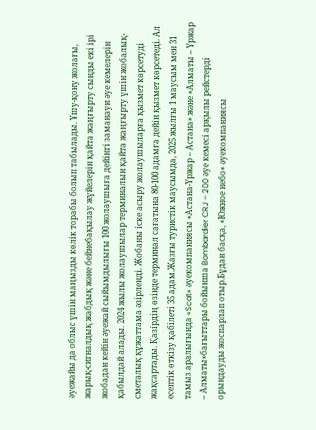әуежайы да облыс үшін маңызды көлік торабы болып табылады. Ұшу-қону жолағы, жарық-сигналдық жабдық және бейнебақылау жүйелерін қайта жаңғырту сынды екі ірі жобадан кейін әуежай сыйымдылығы 100 жолаушыға дейінгі заманауи әуе кемелерін қабылдай алады. 2024 жылы жолаушылар терминалын қайта жаңғырту үшін жобалық-сметалық құжаттама әзірленді. Жобаны іске асыру жолаушыларға қызмет көрсетуді жақсартады. Қазірдің өзінде терминал сағатына 80-100 адамға дейін қызмет көрсетеді. Ал есептік өткізу қабілеті 35 адам.Жазғы туристік маусымда, 2025 жылғы 1 маусым мен 31 тамыз аралығында «Scat» әуекомпаниясы «Астана-Үржар – Астана» және «Алматы – Үржар – Алматы»бағыттары бойынша Bombardier CRJ – 200 әуе кемесі арқылы рейстерді орындауды жоспарлап отыр.Бұдан басқа, «Южное небо» әуекомпаниясы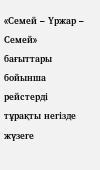«Семей – Үржар – Семей» бағыттары бойынша рейстерді тұрақты негізде жүзеге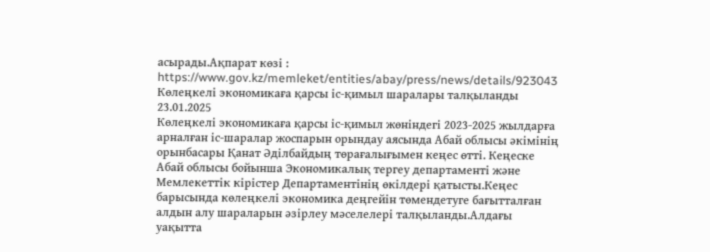асырады.Ақпарат көзі : https://www.gov.kz/memleket/entities/abay/press/news/details/923043
Көлеңкелі экономикаға қарсы іс-қимыл шаралары талқыланды 23.01.2025
Көлеңкелі экономикаға қарсы іс-қимыл жөніндегі 2023-2025 жылдарға арналған іс-шаралар жоспарын орындау аясында Абай облысы әкімінің орынбасары Қанат Әділбайдың төрағалығымен кеңес өтті. Кеңеске Абай облысы бойынша Экономикалық тергеу департаменті және Мемлекеттік кірістер Департаментінің өкілдері қатысты.Кеңес барысында көлеңкелі экономика деңгейін төмендетуге бағытталған алдын алу шараларын әзірлеу мәселелері талқыланды.Алдағы уақытта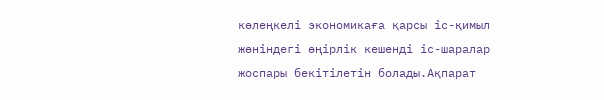көлеңкелі экономикаға қарсы іс-қимыл жөніндегі өңірлік кешенді іс-шаралар жоспары бекітілетін болады.Ақпарат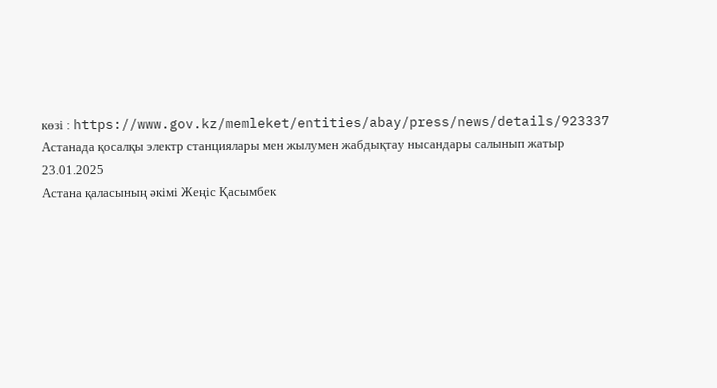көзі : https://www.gov.kz/memleket/entities/abay/press/news/details/923337
Астанада қосалқы электр станциялары мен жылумен жабдықтау нысандары салынып жатыр 23.01.2025
Астана қаласының әкімі Жеңіс Қасымбек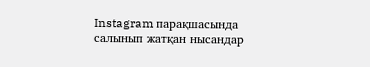Instagram парақшасында салынып жатқан нысандар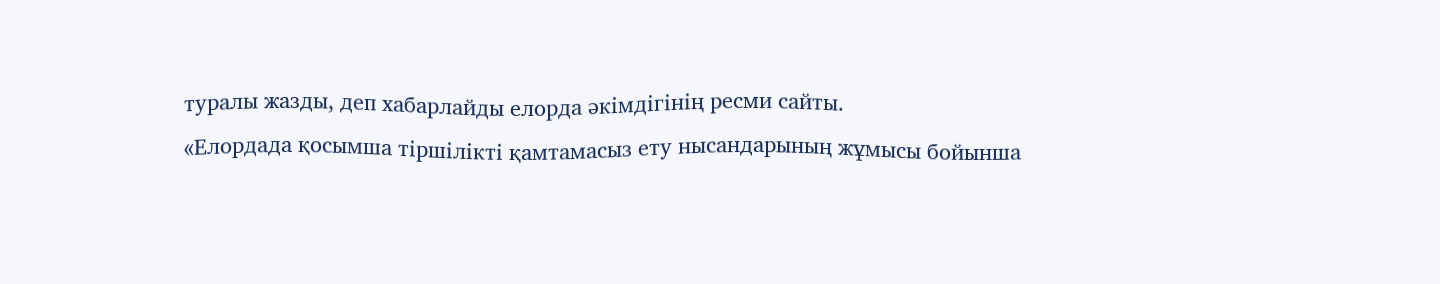туралы жазды, деп хабарлайды елорда әкімдігінің ресми сайты.
«Елордада қосымша тіршілікті қамтамасыз ету нысандарының жұмысы бойынша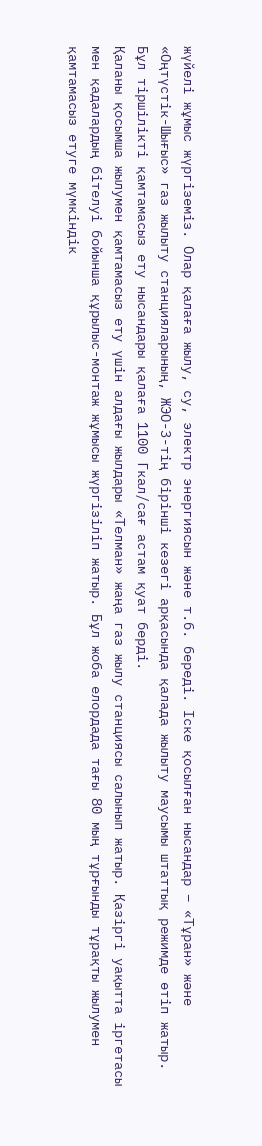жүйелі жұмыс жүргіземіз. Олар қалаға жылу, су, электр энергиясын және т.б. береді. Іске қосылған нысандар – «Тұран» және «Оңтүстік-Шығыс» газ жылыту станцияларының, ЖЭО-3-тің бірінші кезегі арқасында қалада жылыту маусымы штаттық режимде өтіп жатыр. Бұл тіршілікті қамтамасыз ету нысандары қалаға 1100 Гкал/сағ астам қуат берді.
Қаланы қосымша жылумен қамтамасыз ету үшін алдағы жылдары «Телман» жаңа газ жылу станциясы салынып жатыр. Қазіргі уақытта іргетасы мен қадалардың бітелуі бойынша құрылыс-монтаж жұмысы жүргізіліп жатыр. Бұл жоба елордада тағы 80 мың тұрғынды тұрақты жылумен қамтамасыз етуге мүмкіндік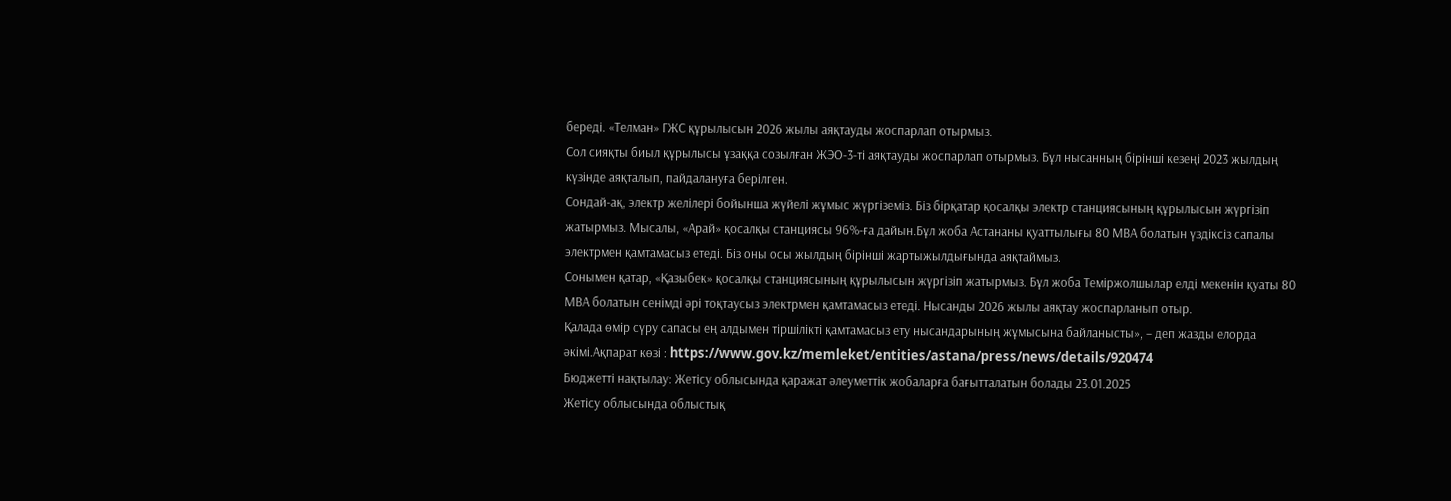береді. «Телман» ГЖС құрылысын 2026 жылы аяқтауды жоспарлап отырмыз.
Сол сияқты биыл құрылысы ұзаққа созылған ЖЭО-3-ті аяқтауды жоспарлап отырмыз. Бұл нысанның бірінші кезеңі 2023 жылдың күзінде аяқталып, пайдалануға берілген.
Сондай-ақ, электр желілері бойынша жүйелі жұмыс жүргіземіз. Біз бірқатар қосалқы электр станциясының құрылысын жүргізіп жатырмыз. Мысалы, «Арай» қосалқы станциясы 96%-ға дайын.Бұл жоба Астананы қуаттылығы 80 МВА болатын үздіксіз сапалы электрмен қамтамасыз етеді. Біз оны осы жылдың бірінші жартыжылдығында аяқтаймыз.
Сонымен қатар, «Қазыбек» қосалқы станциясының құрылысын жүргізіп жатырмыз. Бұл жоба Теміржолшылар елді мекенін қуаты 80 МВА болатын сенімді әрі тоқтаусыз электрмен қамтамасыз етеді. Нысанды 2026 жылы аяқтау жоспарланып отыр.
Қалада өмір сүру сапасы ең алдымен тіршілікті қамтамасыз ету нысандарының жұмысына байланысты», – деп жазды елорда әкімі.Ақпарат көзі : https://www.gov.kz/memleket/entities/astana/press/news/details/920474
Бюджетті нақтылау: Жетісу облысында қаражат әлеуметтік жобаларға бағытталатын болады 23.01.2025
Жетісу облысында облыстық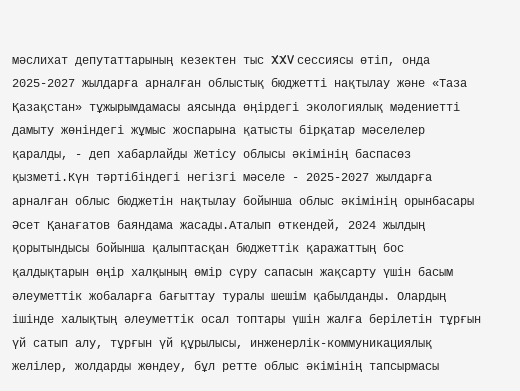мәслихат депутаттарының кезектен тыс XXV сессиясы өтіп, онда 2025-2027 жылдарға арналған облыстық бюджетті нақтылау және «Таза Қазақстан» тұжырымдамасы аясында өңірдегі экологиялық мәдениетті дамыту жөніндегі жұмыс жоспарына қатысты бірқатар мәселелер қаралды, - деп хабарлайды Жетісу облысы әкімінің баспасөз қызметі.Күн тәртібіндегі негізгі мәселе - 2025-2027 жылдарға арналған облыс бюджетін нақтылау бойынша облыс әкімінің орынбасары Әсет Қанағатов баяндама жасады.Аталып өткендей, 2024 жылдың қорытындысы бойынша қалыптасқан бюджеттік қаражаттың бос қалдықтарын өңір халқының өмір сүру сапасын жақсарту үшін басым әлеуметтік жобаларға бағыттау туралы шешім қабылданды. Олардың ішінде халықтың әлеуметтік осал топтары үшін жалға берілетін тұрғын үй сатып алу, тұрғын үй құрылысы, инженерлік-коммуникациялық желілер, жолдарды жөндеу, бұл ретте облыс әкімінің тапсырмасы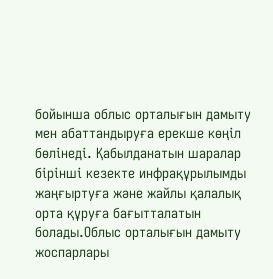бойынша облыс орталығын дамыту мен абаттандыруға ерекше көңіл бөлінеді. Қабылданатын шаралар бірінші кезекте инфрақұрылымды жаңғыртуға және жайлы қалалық орта құруға бағытталатын болады.Облыс орталығын дамыту жоспарлары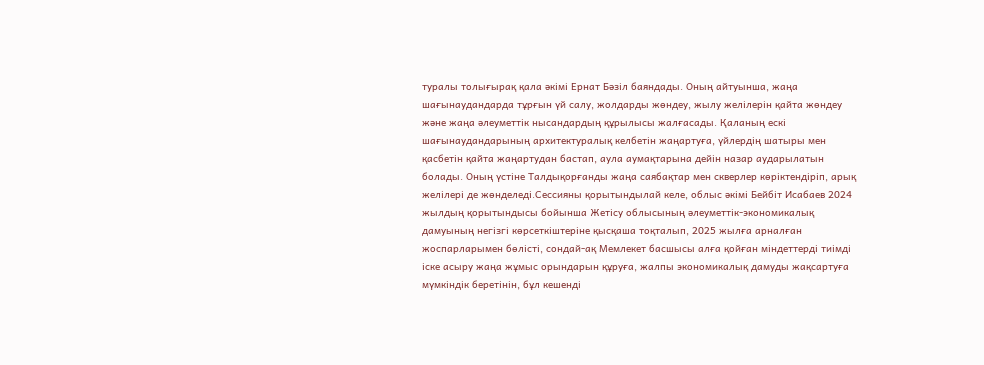туралы толығырақ қала әкімі Ернат Бәзіл баяндады. Оның айтуынша, жаңа шағынаудандарда тұрғын үй салу, жолдарды жөндеу, жылу желілерін қайта жөндеу және жаңа әлеуметтік нысандардың құрылысы жалғасады. Қаланың ескі шағынаудандарының архитектуралық келбетін жаңартуға, үйлердің шатыры мен қасбетін қайта жаңартудан бастап, аула аумақтарына дейін назар аударылатын болады. Оның үстіне Талдықорғанды жаңа саябақтар мен скверлер көріктендіріп, арық желілері де жөнделеді.Сессияны қорытындылай келе, облыс әкімі Бейбіт Исабаев 2024 жылдың қорытындысы бойынша Жетісу облысының әлеуметтік-экономикалық дамуының негізгі көрсеткіштеріне қысқаша тоқталып, 2025 жылға арналған жоспарларымен бөлісті, сондай-ақ Мемлекет басшысы алға қойған міндеттерді тиімді іске асыру жаңа жұмыс орындарын құруға, жалпы экономикалық дамуды жақсартуға мүмкіндік беретінін, бұл кешенді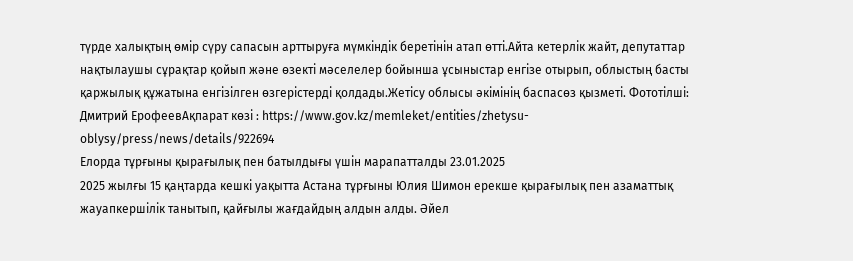түрде халықтың өмір сүру сапасын арттыруға мүмкіндік беретінін атап өтті.Айта кетерлік жайт, депутаттар нақтылаушы сұрақтар қойып және өзекті мәселелер бойынша ұсыныстар енгізе отырып, облыстың басты қаржылық құжатына енгізілген өзгерістерді қолдады.Жетісу облысы әкімінің баспасөз қызметі. Фототілші: Дмитрий ЕрофеевАқпарат көзі : https://www.gov.kz/memleket/entities/zhetysu-oblysy/press/news/details/922694
Елорда тұрғыны қырағылық пен батылдығы үшін марапатталды 23.01.2025
2025 жылғы 15 қаңтарда кешкі уақытта Астана тұрғыны Юлия Шимон ерекше қырағылық пен азаматтық жауапкершілік танытып, қайғылы жағдайдың алдын алды. Әйел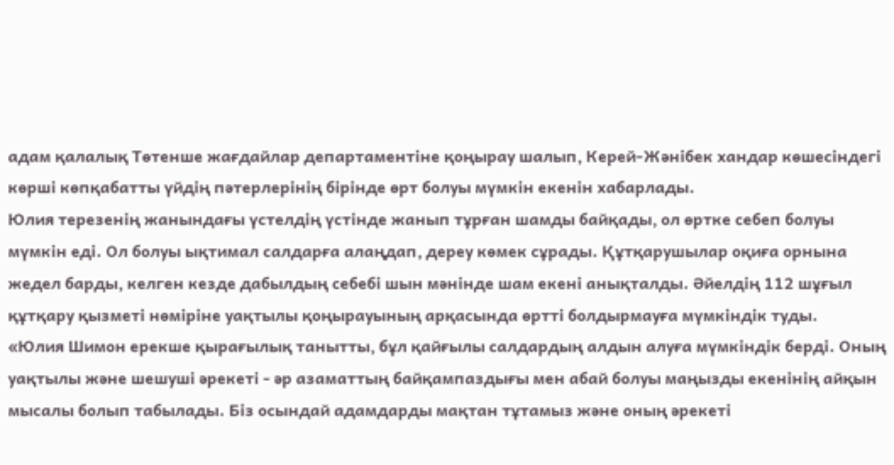адам қалалық Төтенше жағдайлар департаментіне қоңырау шалып, Керей-Жәнібек хандар көшесіндегі көрші көпқабатты үйдің пәтерлерінің бірінде өрт болуы мүмкін екенін хабарлады.
Юлия терезенің жанындағы үстелдің үстінде жанып тұрған шамды байқады, ол өртке себеп болуы мүмкін еді. Ол болуы ықтимал салдарға алаңдап, дереу көмек сұрады. Құтқарушылар оқиға орнына жедел барды, келген кезде дабылдың себебі шын мәнінде шам екені анықталды. Әйелдің 112 шұғыл құтқару қызметі нөміріне уақтылы қоңырауының арқасында өртті болдырмауға мүмкіндік туды.
«Юлия Шимон ерекше қырағылық танытты, бұл қайғылы салдардың алдын алуға мүмкіндік берді. Оның уақтылы және шешуші әрекеті - әр азаматтың байқампаздығы мен абай болуы маңызды екенінің айқын мысалы болып табылады. Біз осындай адамдарды мақтан тұтамыз және оның әрекеті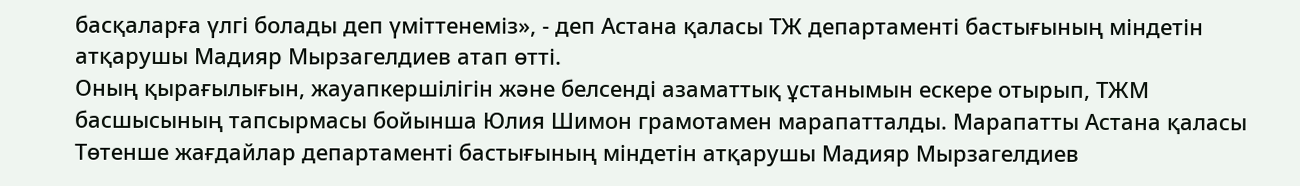басқаларға үлгі болады деп үміттенеміз», - деп Астана қаласы ТЖ департаменті бастығының міндетін атқарушы Мадияр Мырзагелдиев атап өтті.
Оның қырағылығын, жауапкершілігін және белсенді азаматтық ұстанымын ескере отырып, ТЖМ басшысының тапсырмасы бойынша Юлия Шимон грамотамен марапатталды. Марапатты Астана қаласы Төтенше жағдайлар департаменті бастығының міндетін атқарушы Мадияр Мырзагелдиев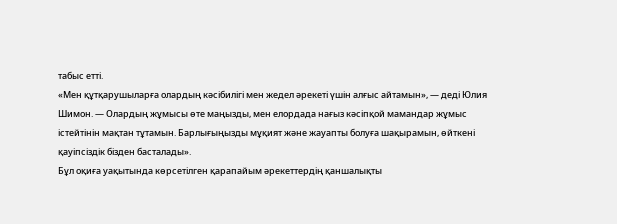табыс етті.
«Мен құтқарушыларға олардың кәсібилігі мен жедел әрекеті үшін алғыс айтамын», — деді Юлия Шимон. — Олардың жұмысы өте маңызды, мен елордада нағыз кәсіпқой мамандар жұмыс істейтінін мақтан тұтамын. Барлығыңызды мұқият және жауапты болуға шақырамын, өйткені қауіпсіздік бізден басталады».
Бұл оқиға уақытында көрсетілген қарапайым әрекеттердің қаншалықты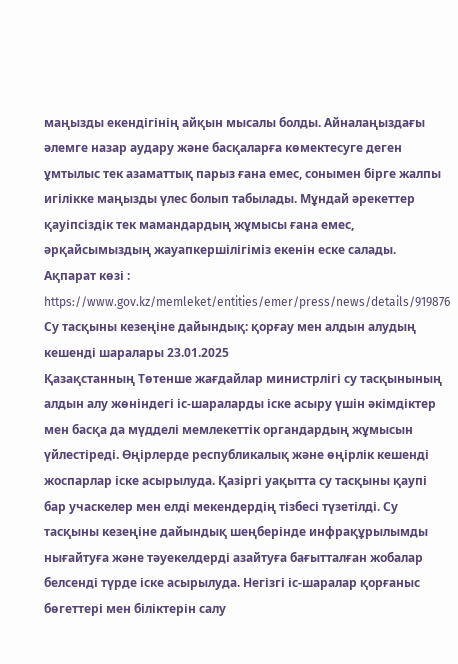маңызды екендігінің айқын мысалы болды. Айналаңыздағы әлемге назар аудару және басқаларға көмектесуге деген ұмтылыс тек азаматтық парыз ғана емес, сонымен бірге жалпы игілікке маңызды үлес болып табылады. Мұндай әрекеттер қауіпсіздік тек мамандардың жұмысы ғана емес, әрқайсымыздың жауапкершілігіміз екенін еске салады.
Ақпарат көзі : https://www.gov.kz/memleket/entities/emer/press/news/details/919876
Су тасқыны кезеңіне дайындық: қорғау мен алдын алудың кешенді шаралары 23.01.2025
Қазақстанның Төтенше жағдайлар министрлігі су тасқынының алдын алу жөніндегі іс-шараларды іске асыру үшін әкімдіктер мен басқа да мүдделі мемлекеттік органдардың жұмысын үйлестіреді. Өңірлерде республикалық және өңірлік кешенді жоспарлар іске асырылуда. Қазіргі уақытта су тасқыны қаупі бар учаскелер мен елді мекендердің тізбесі түзетілді. Су тасқыны кезеңіне дайындық шеңберінде инфрақұрылымды нығайтуға және тәуекелдерді азайтуға бағытталған жобалар белсенді түрде іске асырылуда. Негізгі іс-шаралар қорғаныс бөгеттері мен біліктерін салу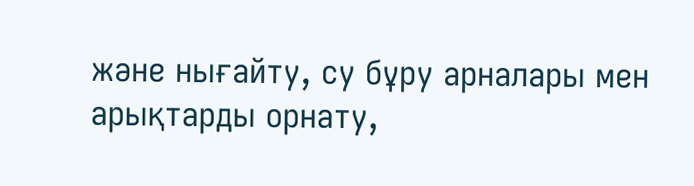және нығайту, су бұру арналары мен арықтарды орнату,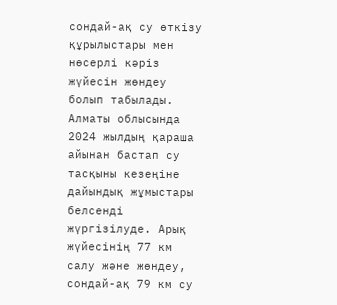сондай-ақ су өткізу құрылыстары мен нөсерлі кәріз жүйесін жөндеу болып табылады. Алматы облысында 2024 жылдың қараша айынан бастап су тасқыны кезеңіне дайындық жұмыстары белсенді жүргізілуде. Арық жүйесінің 77 км салу және жөндеу, сондай-ақ 79 км су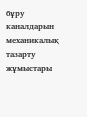бұру каналдарын механикалық тазарту жұмыстары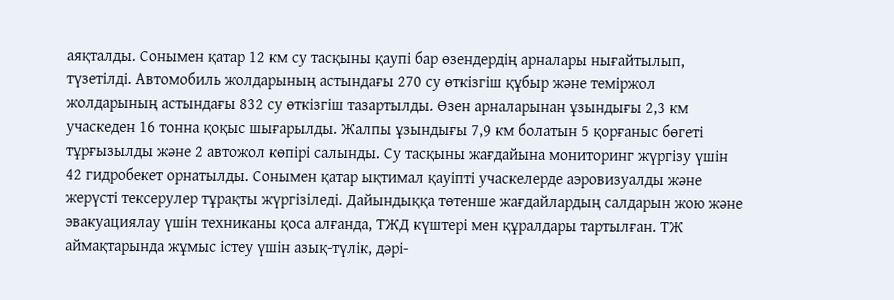аяқталды. Сонымен қатар 12 км су тасқыны қаупі бар өзендердің арналары нығайтылып, түзетілді. Автомобиль жолдарының астындағы 270 су өткізгіш құбыр және теміржол жолдарының астындағы 832 су өткізгіш тазартылды. Өзен арналарынан ұзындығы 2,3 км учаскеден 16 тонна қоқыс шығарылды. Жалпы ұзындығы 7,9 км болатын 5 қорғаныс бөгеті тұрғызылды және 2 автожол көпірі салынды. Су тасқыны жағдайына мониторинг жүргізу үшін 42 гидробекет орнатылды. Сонымен қатар ықтимал қауіпті учаскелерде аэровизуалды және жерүсті тексерулер тұрақты жүргізіледі. Дайындыққа төтенше жағдайлардың салдарын жою және эвакуациялау үшін техниканы қоса алғанда, ТЖД күштері мен құралдары тартылған. ТЖ аймақтарында жұмыс істеу үшін азық-түлік, дәрі-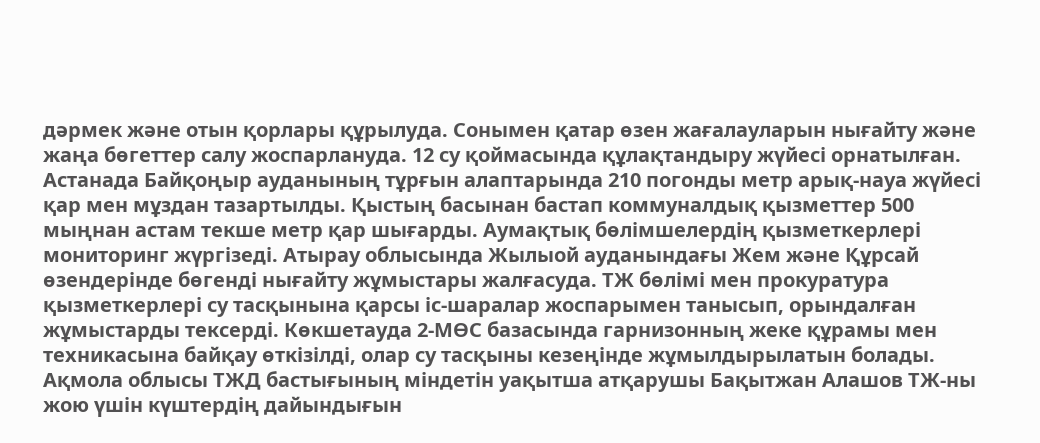дәрмек және отын қорлары құрылуда. Сонымен қатар өзен жағалауларын нығайту және жаңа бөгеттер салу жоспарлануда. 12 су қоймасында құлақтандыру жүйесі орнатылған. Астанада Байқоңыр ауданының тұрғын алаптарында 210 погонды метр арық-науа жүйесі қар мен мұздан тазартылды. Қыстың басынан бастап коммуналдық қызметтер 500 мыңнан астам текше метр қар шығарды. Аумақтық бөлімшелердің қызметкерлері мониторинг жүргізеді. Атырау облысында Жылыой ауданындағы Жем және Құрсай өзендерінде бөгенді нығайту жұмыстары жалғасуда. ТЖ бөлімі мен прокуратура қызметкерлері су тасқынына қарсы іс-шаралар жоспарымен танысып, орындалған жұмыстарды тексерді. Көкшетауда 2-МӨС базасында гарнизонның жеке құрамы мен техникасына байқау өткізілді, олар су тасқыны кезеңінде жұмылдырылатын болады. Ақмола облысы ТЖД бастығының міндетін уақытша атқарушы Бақытжан Алашов ТЖ-ны жою үшін күштердің дайындығын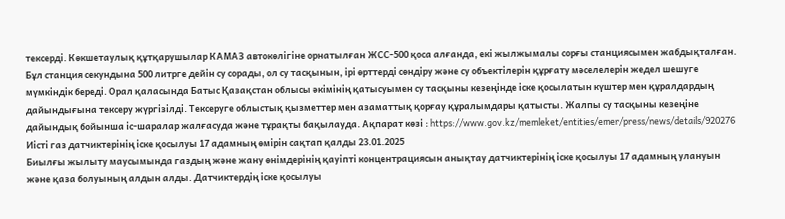тексерді. Көкшетаулық құтқарушылар КАМАЗ автокөлігіне орнатылған ЖСС-500 қоса алғанда, екі жылжымалы сорғы станциясымен жабдықталған. Бұл станция секундына 500 литрге дейін су сорады, ол су тасқынын, ірі өрттерді сөндіру және су объектілерін құрғату мәселелерін жедел шешуге мүмкіндік береді. Орал қаласында Батыс Қазақстан облысы әкімінің қатысуымен су тасқыны кезеңінде іске қосылатын күштер мен құралдардың дайындығына тексеру жүргізілді. Тексеруге облыстық қызметтер мен азаматтық қорғау құралымдары қатысты. Жалпы су тасқыны кезеңіне дайындық бойынша іс-шаралар жалғасуда және тұрақты бақылауда. Ақпарат көзі : https://www.gov.kz/memleket/entities/emer/press/news/details/920276
Иісті газ датчиктерінің іске қосылуы 17 адамның өмірін сақтап қалды 23.01.2025
Биылғы жылыту маусымында газдың және жану өнімдерінің қауіпті концентрациясын анықтау датчиктерінің іске қосылуы 17 адамның улануын және қаза болуының алдын алды. Датчиктердің іске қосылуы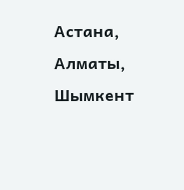Астана, Алматы, Шымкент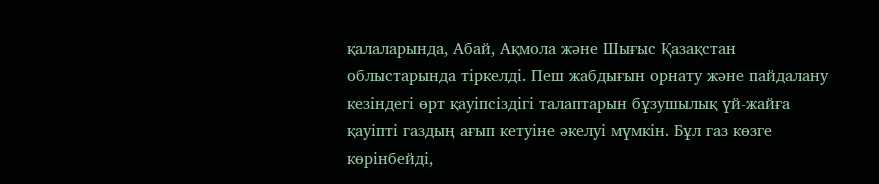қалаларында, Абай, Ақмола және Шығыс Қазақстан облыстарында тіркелді. Пеш жабдығын орнату және пайдалану кезіндегі өрт қауіпсіздігі талаптарын бұзушылық үй-жайға қауіпті газдың ағып кетуіне әкелуі мүмкін. Бұл газ көзге көрінбейді,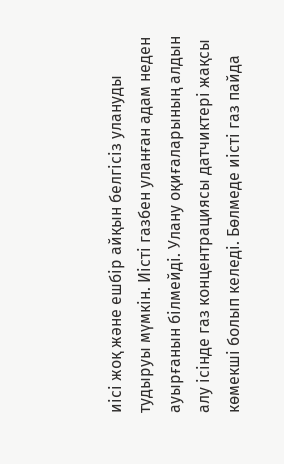иісі жоқ және ешбір айқын белгісіз улануды тудыруы мүмкін. Иісті газбен уланған адам неден ауырғанын білмейді. Улану оқиғаларының алдын алу ісінде газ концентрациясы датчиктері жақсы көмекші болып келеді. Бөлмеде иісті газ пайда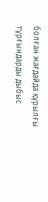болған жағдайда құрылғы тұрғындарды дыбыс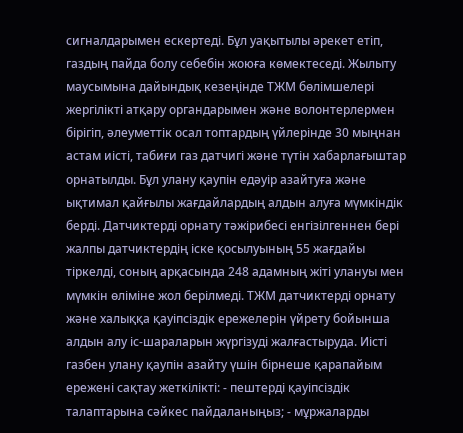сигналдарымен ескертеді. Бұл уақытылы әрекет етіп, газдың пайда болу себебін жоюға көмектеседі. Жылыту маусымына дайындық кезеңінде ТЖМ бөлімшелері жергілікті атқару органдарымен және волонтерлермен бірігіп, әлеуметтік осал топтардың үйлерінде 30 мыңнан астам иісті, табиғи газ датчигі және түтін хабарлағыштар орнатылды. Бұл улану қаупін едәуір азайтуға және ықтимал қайғылы жағдайлардың алдын алуға мүмкіндік берді. Датчиктерді орнату тәжірибесі енгізілгеннен бері жалпы датчиктердің іске қосылуының 55 жағдайы тіркелді, соның арқасында 248 адамның жіті улануы мен мүмкін өліміне жол берілмеді. ТЖМ датчиктерді орнату және халыққа қауіпсіздік ережелерін үйрету бойынша алдын алу іс-шараларын жүргізуді жалғастыруда. Иісті газбен улану қаупін азайту үшін бірнеше қарапайым ережені сақтау жеткілікті: - пештерді қауіпсіздік талаптарына сәйкес пайдаланыңыз; - мұржаларды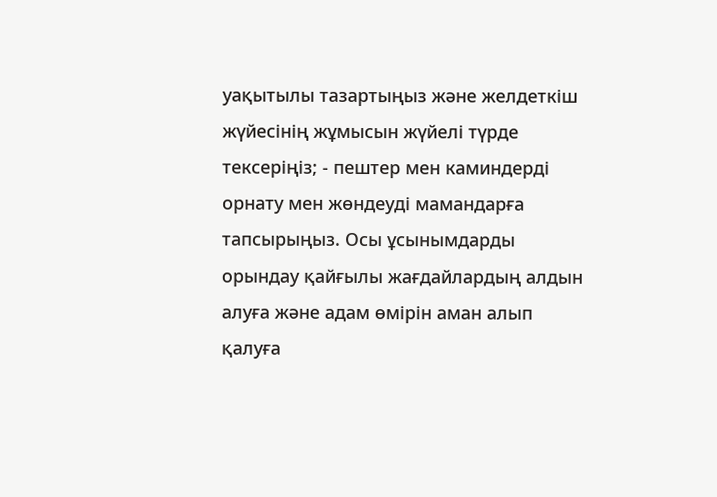уақытылы тазартыңыз және желдеткіш жүйесінің жұмысын жүйелі түрде тексеріңіз; - пештер мен каминдерді орнату мен жөндеуді мамандарға тапсырыңыз. Осы ұсынымдарды орындау қайғылы жағдайлардың алдын алуға және адам өмірін аман алып қалуға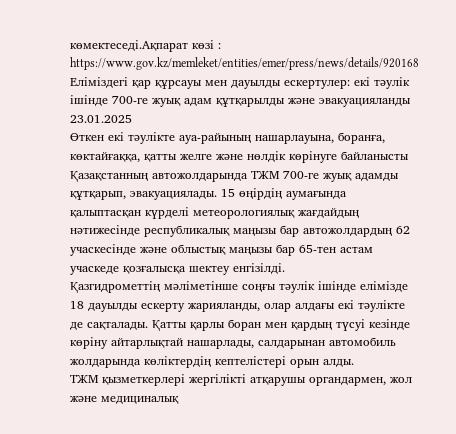көмектеседі.Ақпарат көзі : https://www.gov.kz/memleket/entities/emer/press/news/details/920168
Еліміздегі қар құрсауы мен дауылды ескертулер: екі тәулік ішінде 700-ге жуық адам құтқарылды және эвакуацияланды 23.01.2025
Өткен екі тәулікте ауа-райының нашарлауына, боранға, көктайғаққа, қатты желге және нөлдік көрінуге байланысты Қазақстанның автожолдарында ТЖМ 700-ге жуық адамды құтқарып, эвакуациялады. 15 өңірдің аумағында қалыптасқан күрделі метеорологиялық жағдайдың нәтижесінде республикалық маңызы бар автожолдардың 62 учаскесінде және облыстық маңызы бар 65-тен астам учаскеде қозғалысқа шектеу енгізілді.
Қазгидрометтің мәліметінше соңғы тәулік ішінде елімізде 18 дауылды ескерту жарияланды, олар алдағы екі тәулікте де сақталады. Қатты қарлы боран мен қардың түсуі кезінде көріну айтарлықтай нашарлады, салдарынан автомобиль жолдарында көліктердің кептелістері орын алды.
ТЖМ қызметкерлері жергілікті атқарушы органдармен, жол және медициналық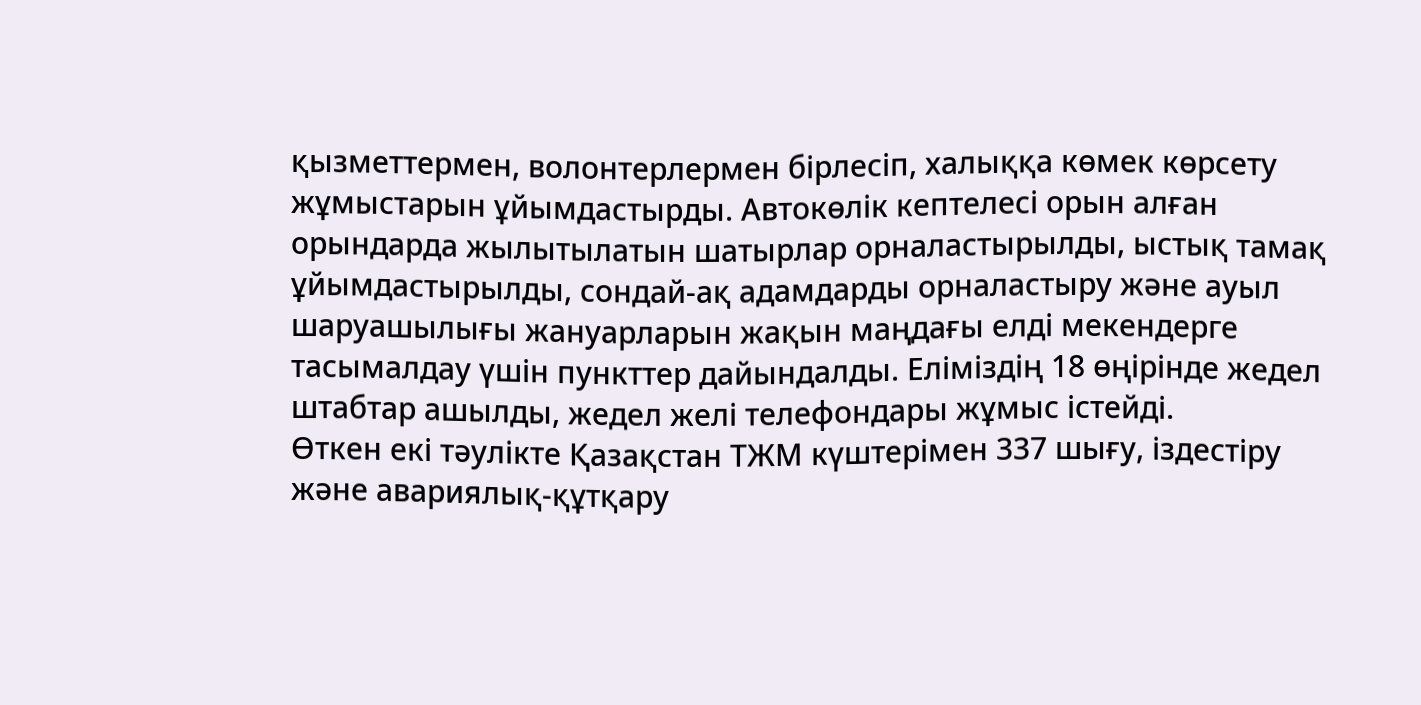қызметтермен, волонтерлермен бірлесіп, халыққа көмек көрсету жұмыстарын ұйымдастырды. Автокөлік кептелесі орын алған орындарда жылытылатын шатырлар орналастырылды, ыстық тамақ ұйымдастырылды, сондай-ақ адамдарды орналастыру және ауыл шаруашылығы жануарларын жақын маңдағы елді мекендерге тасымалдау үшін пункттер дайындалды. Еліміздің 18 өңірінде жедел штабтар ашылды, жедел желі телефондары жұмыс істейді.
Өткен екі тәулікте Қазақстан ТЖМ күштерімен 337 шығу, іздестіру және авариялық-құтқару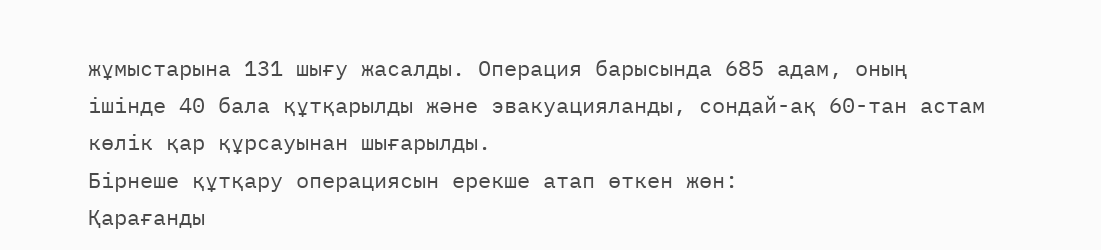жұмыстарына 131 шығу жасалды. Операция барысында 685 адам, оның ішінде 40 бала құтқарылды және эвакуацияланды, сондай-ақ 60-тан астам көлік қар құрсауынан шығарылды.
Бірнеше құтқару операциясын ерекше атап өткен жөн:
Қарағанды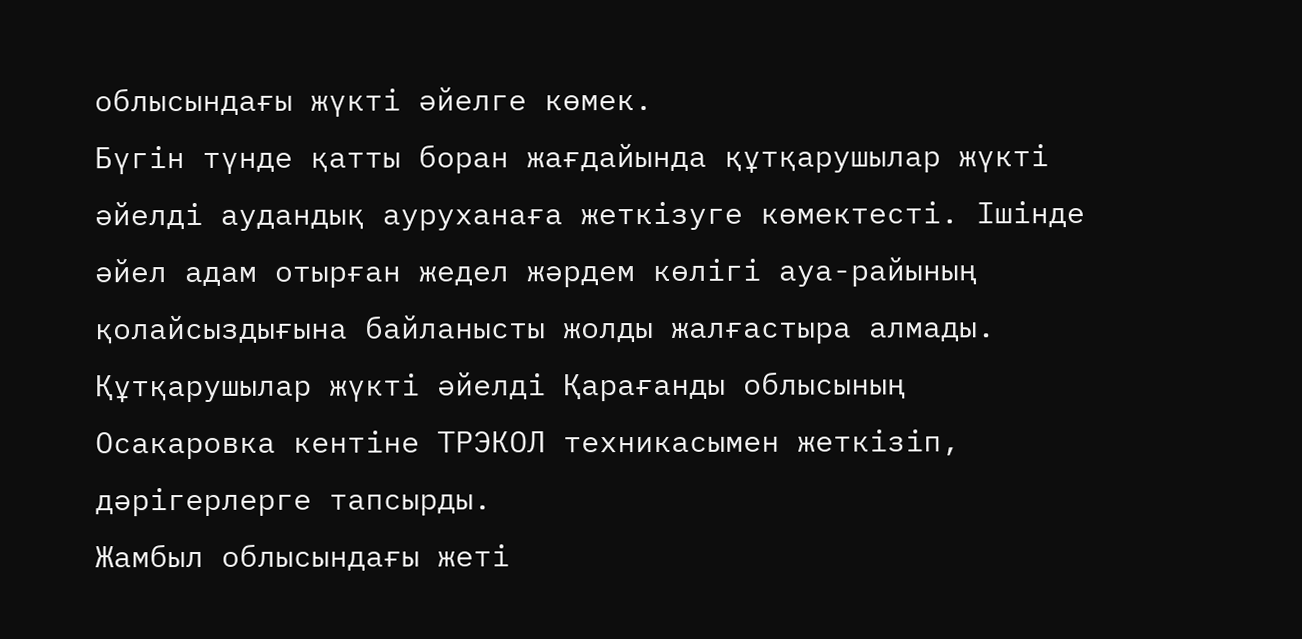облысындағы жүкті әйелге көмек.
Бүгін түнде қатты боран жағдайында құтқарушылар жүкті әйелді аудандық ауруханаға жеткізуге көмектесті. Ішінде әйел адам отырған жедел жәрдем көлігі ауа-райының қолайсыздығына байланысты жолды жалғастыра алмады. Құтқарушылар жүкті әйелді Қарағанды облысының Осакаровка кентіне ТРЭКОЛ техникасымен жеткізіп, дәрігерлерге тапсырды.
Жамбыл облысындағы жеті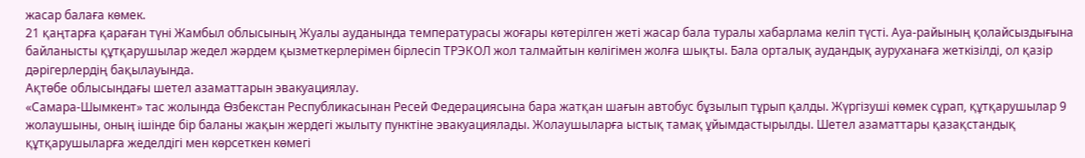жасар балаға көмек.
21 қаңтарға қараған түні Жамбыл облысының Жуалы ауданында температурасы жоғары көтерілген жеті жасар бала туралы хабарлама келіп түсті. Ауа-райының қолайсыздығына байланысты құтқарушылар жедел жәрдем қызметкерлерімен бірлесіп ТРЭКОЛ жол талмайтын көлігімен жолға шықты. Бала орталық аудандық ауруханаға жеткізілді, ол қазір дәрігерлердің бақылауында.
Ақтөбе облысындағы шетел азаматтарын эвакуациялау.
«Самара-Шымкент» тас жолында Өзбекстан Республикасынан Ресей Федерациясына бара жатқан шағын автобус бұзылып тұрып қалды. Жүргізуші көмек сұрап, құтқарушылар 9 жолаушыны, оның ішінде бір баланы жақын жердегі жылыту пунктіне эвакуациялады. Жолаушыларға ыстық тамақ ұйымдастырылды. Шетел азаматтары қазақстандық құтқарушыларға жеделдігі мен көрсеткен көмегі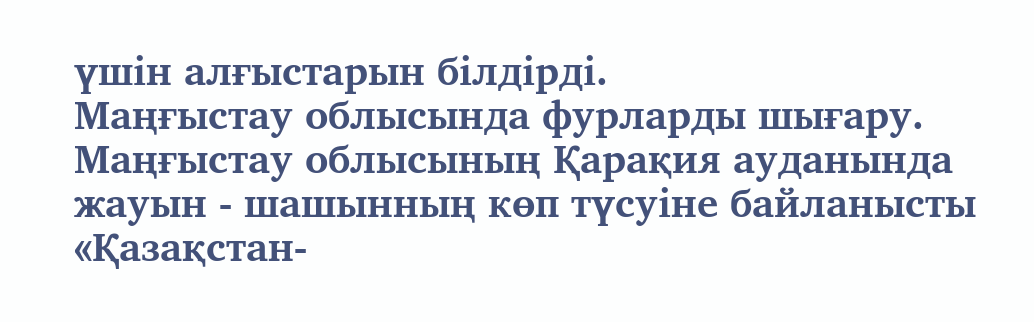үшін алғыстарын білдірді.
Маңғыстау облысында фурларды шығару.
Маңғыстау облысының Қарақия ауданында жауын - шашынның көп түсуіне байланысты «Қазақстан-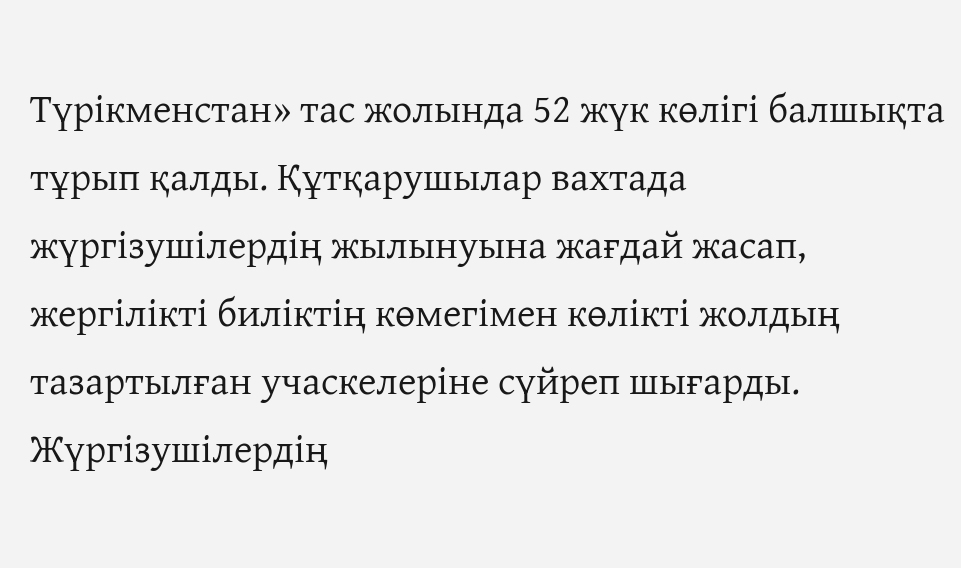Түрікменстан» тас жолында 52 жүк көлігі балшықта тұрып қалды. Құтқарушылар вахтада жүргізушілердің жылынуына жағдай жасап, жергілікті биліктің көмегімен көлікті жолдың тазартылған учаскелеріне сүйреп шығарды. Жүргізушілердің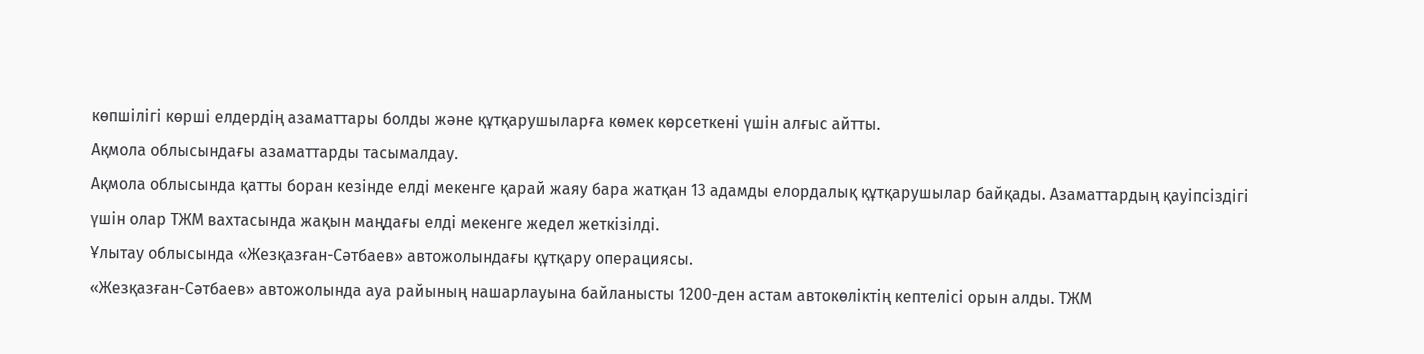көпшілігі көрші елдердің азаматтары болды және құтқарушыларға көмек көрсеткені үшін алғыс айтты.
Ақмола облысындағы азаматтарды тасымалдау.
Ақмола облысында қатты боран кезінде елді мекенге қарай жаяу бара жатқан 13 адамды елордалық құтқарушылар байқады. Азаматтардың қауіпсіздігі үшін олар ТЖМ вахтасында жақын маңдағы елді мекенге жедел жеткізілді.
Ұлытау облысында «Жезқазған-Сәтбаев» автожолындағы құтқару операциясы.
«Жезқазған-Сәтбаев» автожолында ауа райының нашарлауына байланысты 1200-ден астам автокөліктің кептелісі орын алды. ТЖМ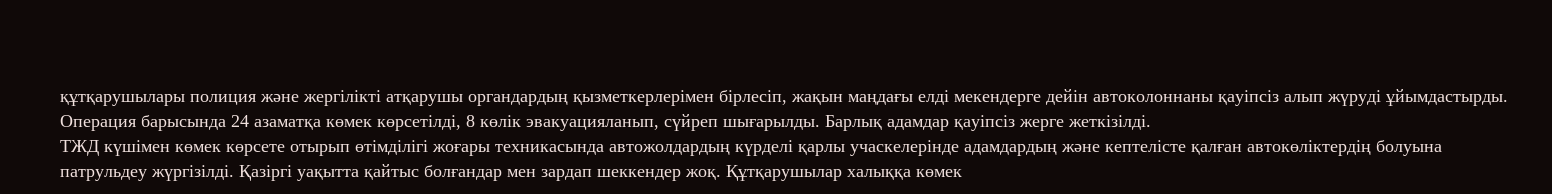құтқарушылары полиция және жергілікті атқарушы органдардың қызметкерлерімен бірлесіп, жақын маңдағы елді мекендерге дейін автоколоннаны қауіпсіз алып жүруді ұйымдастырды. Операция барысында 24 азаматқа көмек көрсетілді, 8 көлік эвакуацияланып, сүйреп шығарылды. Барлық адамдар қауіпсіз жерге жеткізілді.
ТЖД күшімен көмек көрсете отырып өтімділігі жоғары техникасында автожолдардың күрделі қарлы учаскелерінде адамдардың және кептелісте қалған автокөліктердің болуына патрульдеу жүргізілді. Қазіргі уақытта қайтыс болғандар мен зардап шеккендер жоқ. Құтқарушылар халыққа көмек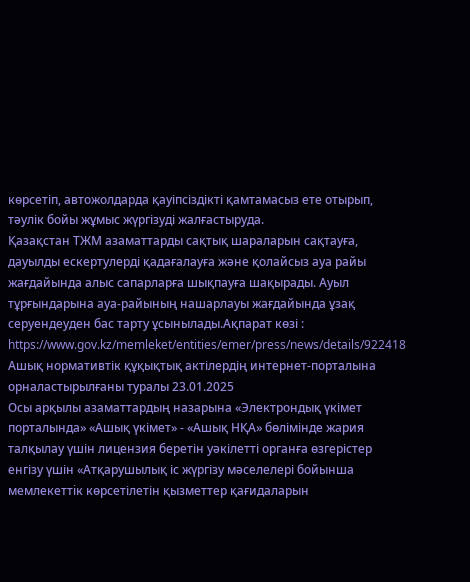көрсетіп, автожолдарда қауіпсіздікті қамтамасыз ете отырып, тәулік бойы жұмыс жүргізуді жалғастыруда.
Қазақстан ТЖМ азаматтарды сақтық шараларын сақтауға, дауылды ескертулерді қадағалауға және қолайсыз ауа райы жағдайында алыс сапарларға шықпауға шақырады. Ауыл тұрғындарына ауа-райының нашарлауы жағдайында ұзақ серуендеуден бас тарту ұсынылады.Ақпарат көзі : https://www.gov.kz/memleket/entities/emer/press/news/details/922418
Ашық нормативтік құқықтық актілердің интернет-порталына орналастырылғаны туралы 23.01.2025
Осы арқылы азаматтардың назарына «Электрондық үкімет порталында» «Ашық үкімет» - «Ашық НҚА» бөлімінде жария талқылау үшін лицензия беретін уәкілетті органға өзгерістер енгізу үшін «Атқарушылық іс жүргізу мәселелері бойынша мемлекеттiк көрсетілетін қызметтер қағидаларын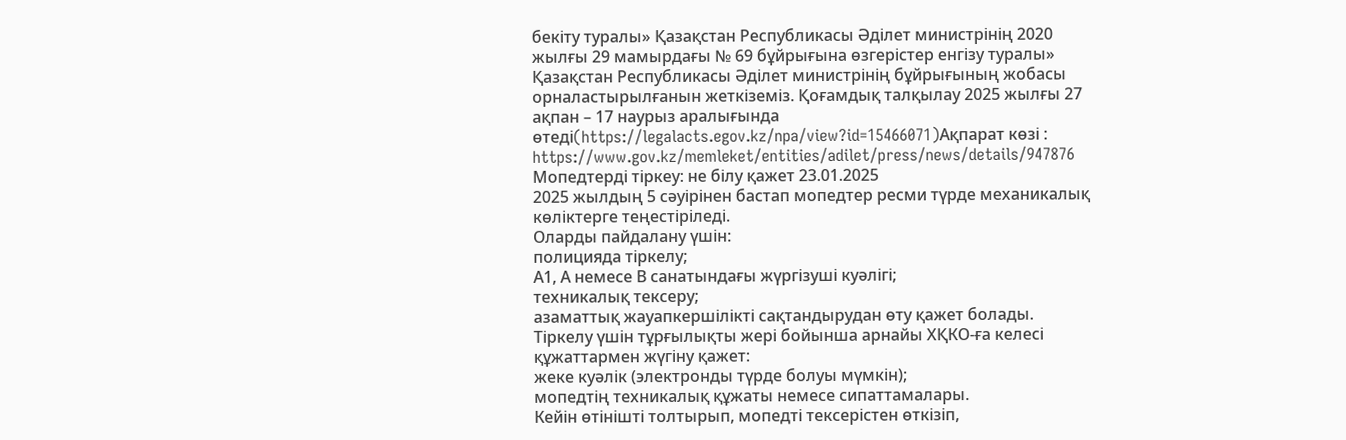бекіту туралы» Қазақстан Республикасы Әділет министрінің 2020 жылғы 29 мамырдағы № 69 бұйрығына өзгерістер енгізу туралы» Қазақстан Республикасы Әділет министрінің бұйрығының жобасы орналастырылғанын жеткіземіз. Қоғамдық талқылау 2025 жылғы 27 ақпан – 17 наурыз аралығында өтеді(https://legalacts.egov.kz/npa/view?id=15466071)Ақпарат көзі : https://www.gov.kz/memleket/entities/adilet/press/news/details/947876
Мопедтерді тіркеу: не білу қажет 23.01.2025
2025 жылдың 5 сәуірінен бастап мопедтер ресми түрде механикалық көліктерге теңестіріледі.
Оларды пайдалану үшін:
полицияда тіркелу;
А1, А немесе В санатындағы жүргізуші куәлігі;
техникалық тексеру;
азаматтық жауапкершілікті сақтандырудан өту қажет болады.
Тіркелу үшін тұрғылықты жері бойынша арнайы ХҚКО-ға келесі құжаттармен жүгіну қажет:
жеке куәлік (электронды түрде болуы мүмкін);
мопедтің техникалық құжаты немесе сипаттамалары.
Кейін өтінішті толтырып, мопедті тексерістен өткізіп,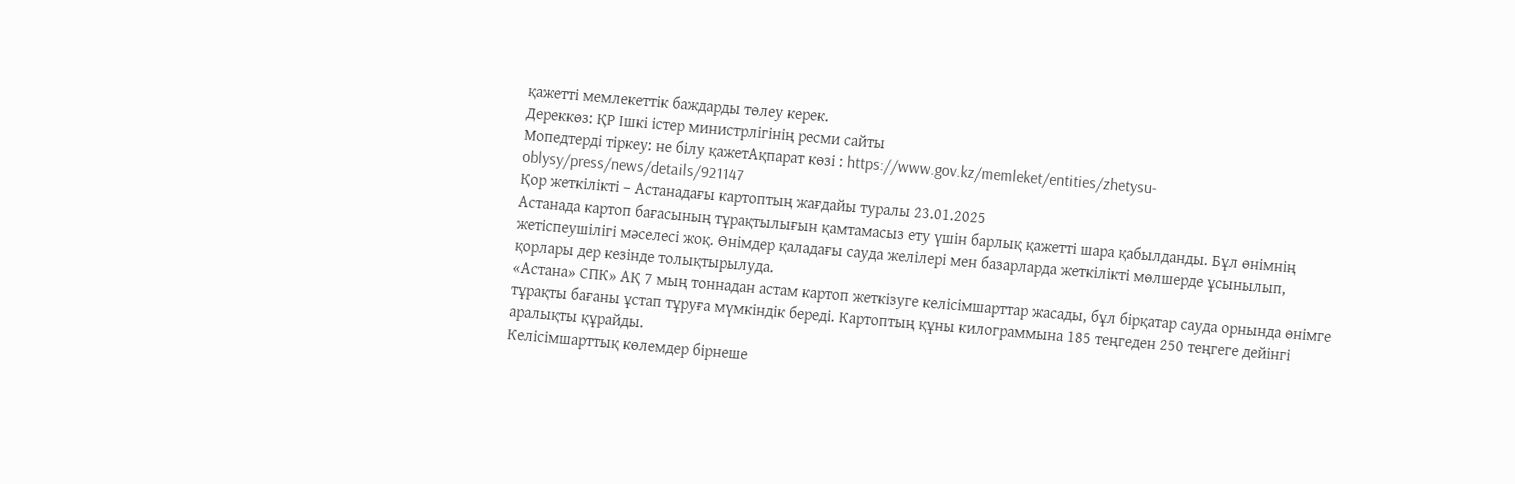қажетті мемлекеттік баждарды төлеу керек.
Дереккөз: ҚР Ішкі істер министрлігінің ресми сайты
Мопедтерді тіркеу: не білу қажетАқпарат көзі : https://www.gov.kz/memleket/entities/zhetysu-oblysy/press/news/details/921147
Қор жеткілікті – Астанадағы картоптың жағдайы туралы 23.01.2025
Астанада картоп бағасының тұрақтылығын қамтамасыз ету үшін барлық қажетті шара қабылданды. Бұл өнімнің жетіспеушілігі мәселесі жоқ. Өнімдер қаладағы сауда желілері мен базарларда жеткілікті мөлшерде ұсынылып, қорлары дер кезінде толықтырылуда.
«Астана» СПК» АҚ 7 мың тоннадан астам картоп жеткізуге келісімшарттар жасады, бұл бірқатар сауда орнында өнімге тұрақты бағаны ұстап тұруға мүмкіндік береді. Картоптың құны килограммына 185 теңгеден 250 теңгеге дейінгі аралықты құрайды.
Келісімшарттық көлемдер бірнеше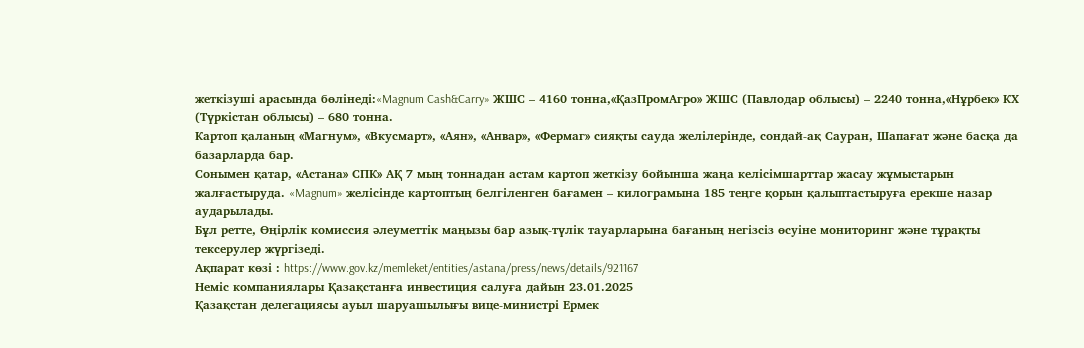жеткізуші арасында бөлінеді:«Magnum Cash&Carry» ЖШС – 4160 тонна,«ҚазПромАгро» ЖШС (Павлодар облысы) – 2240 тонна,«Нұрбек» КХ (Түркістан облысы) – 680 тонна.
Картоп қаланың «Магнум», «Вкусмарт», «Аян», «Анвар», «Фермаг» сияқты сауда желілерінде, сондай-ақ Сауран, Шапағат және басқа да базарларда бар.
Сонымен қатар, «Астана» СПК» АҚ 7 мың тоннадан астам картоп жеткізу бойынша жаңа келісімшарттар жасау жұмыстарын жалғастыруда. «Magnum» желісінде картоптың белгіленген бағамен – килограмына 185 теңге қорын қалыптастыруға ерекше назар аударылады.
Бұл ретте, Өңірлік комиссия әлеуметтік маңызы бар азық-түлік тауарларына бағаның негізсіз өсуіне мониторинг және тұрақты тексерулер жүргізеді.
Ақпарат көзі : https://www.gov.kz/memleket/entities/astana/press/news/details/921167
Неміс компаниялары Қазақстанға инвестиция салуға дайын 23.01.2025
Қазақстан делегациясы ауыл шаруашылығы вице-министрі Ермек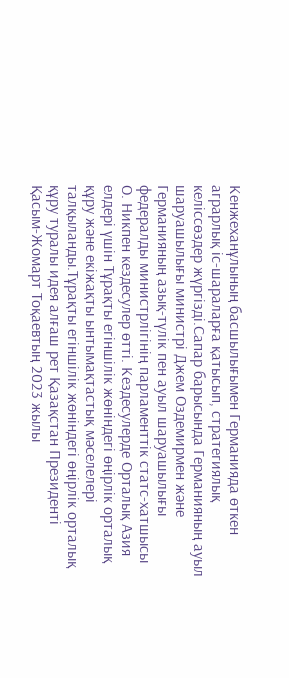Кенжеханұлының басшылығымен Германияда өткен аграрлық іс-шараларға қатысып, стратегиялық келіссөздер жүргізді.Сапар барысында Германияның ауыл шаруашылығы министрі Джем Оздемирмен және Германияның азық-түлік пен ауыл шаруашылығы федералды министрлігінің парламенттік статс-хатшысы О. Никпен кездесулер өтті. Кездесулерде Орталық Азия елдері үшін Тұрақты егіншілік жөніндегі өңірлік орталық құру және екіжақты ынтымақтастық мәселелері талқыланды.Тұрақты егіншілік жөніндегі өңірлік орталық құру туралы идея алғаш рет Қазақстан Президенті Қасым-Жомарт Тоқаевтың 2023 жылы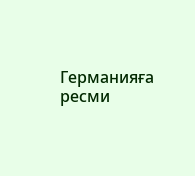Германияға ресми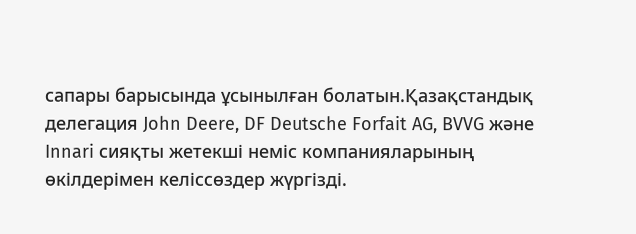сапары барысында ұсынылған болатын.Қазақстандық делегация John Deere, DF Deutsche Forfait AG, BVVG және Innari сияқты жетекші неміс компанияларының өкілдерімен келіссөздер жүргізді.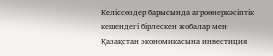Келіссөздер барысында агроөнеркәсіптік кешендегі бірлескен жобалар мен Қазақстан экономикасына инвестиция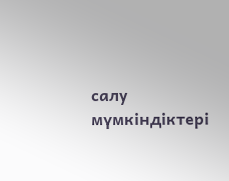салу мүмкіндіктері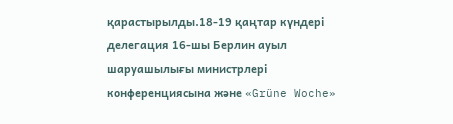қарастырылды.18-19 қаңтар күндері делегация 16-шы Берлин ауыл шаруашылығы министрлері конференциясына және «Grüne Woche»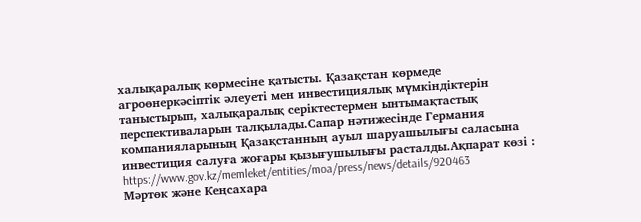халықаралық көрмесіне қатысты. Қазақстан көрмеде агроөнеркәсіптік әлеуеті мен инвестициялық мүмкіндіктерін таныстырып, халықаралық серіктестермен ынтымақтастық перспективаларын талқылады.Сапар нәтижесінде Германия компанияларының Қазақстанның ауыл шаруашылығы саласына инвестиция салуға жоғары қызығушылығы расталды.Ақпарат көзі : https://www.gov.kz/memleket/entities/moa/press/news/details/920463
Мәртөк және Кеңсахара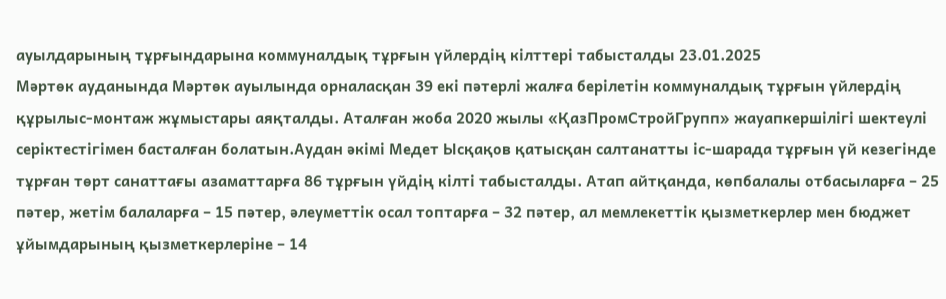ауылдарының тұрғындарына коммуналдық тұрғын үйлердің кілттері табысталды 23.01.2025
Мәртөк ауданында Мәртөк ауылында орналасқан 39 екі пәтерлі жалға берілетін коммуналдық тұрғын үйлердің құрылыс-монтаж жұмыстары аяқталды. Аталған жоба 2020 жылы «ҚазПромСтройГрупп» жауапкершілігі шектеулі серіктестігімен басталған болатын.Аудан әкімі Медет Ысқақов қатысқан салтанатты іс-шарада тұрғын үй кезегінде тұрған төрт санаттағы азаматтарға 86 тұрғын үйдің кілті табысталды. Атап айтқанда, көпбалалы отбасыларға – 25 пәтер, жетім балаларға – 15 пәтер, әлеуметтік осал топтарға – 32 пәтер, ал мемлекеттік қызметкерлер мен бюджет ұйымдарының қызметкерлеріне – 14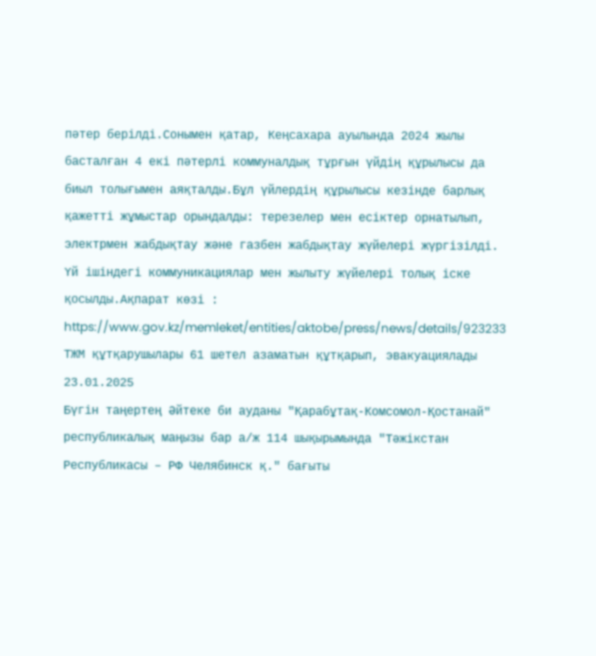пәтер берілді.Сонымен қатар, Кеңсахара ауылында 2024 жылы басталған 4 екі пәтерлі коммуналдық тұрғын үйдің құрылысы да биыл толығымен аяқталды.Бұл үйлердің құрылысы кезінде барлық қажетті жұмыстар орындалды: терезелер мен есіктер орнатылып, электрмен жабдықтау және газбен жабдықтау жүйелері жүргізілді. Үй ішіндегі коммуникациялар мен жылыту жүйелері толық іске қосылды.Ақпарат көзі : https://www.gov.kz/memleket/entities/aktobe/press/news/details/923233
ТЖМ құтқарушылары 61 шетел азаматын құтқарып, эвакуациялады 23.01.2025
Бүгін таңертең Әйтеке би ауданы "Қарабұтақ-Комсомол-Қостанай" республикалық маңызы бар а/ж 114 шықырымында "Тәжікстан Республикасы – РФ Челябинск қ." бағыты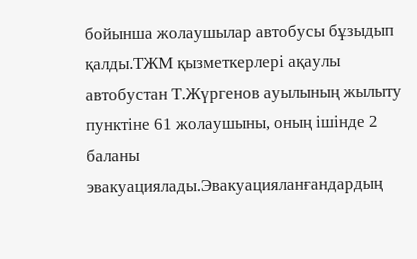бойынша жолаушылар автобусы бұзыдып қалды.ТЖМ қызметкерлері ақаулы автобустан Т.Жүргенов ауылының жылыту пунктіне 61 жолаушыны, оның ішінде 2 баланы эвакуациялады.Эвакуацияланғандардың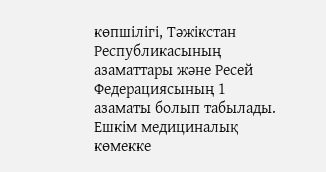көпшілігі, Тәжікстан Республикасының азаматтары және Ресей Федерациясының 1 азаматы болып табылады. Ешкім медициналық көмекке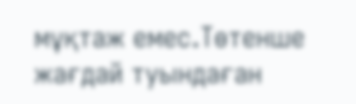мұқтаж емес.Төтенше жағдай туындаған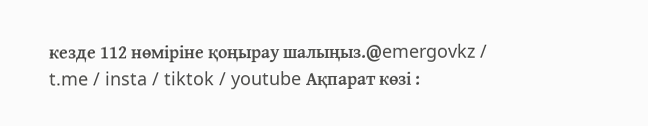кезде 112 нөміріне қоңырау шалыңыз.@emergovkz / t.me / insta / tiktok / youtube Ақпарат көзі :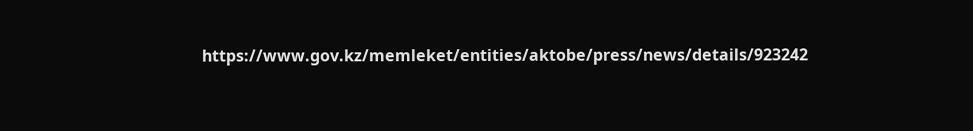https://www.gov.kz/memleket/entities/aktobe/press/news/details/923242